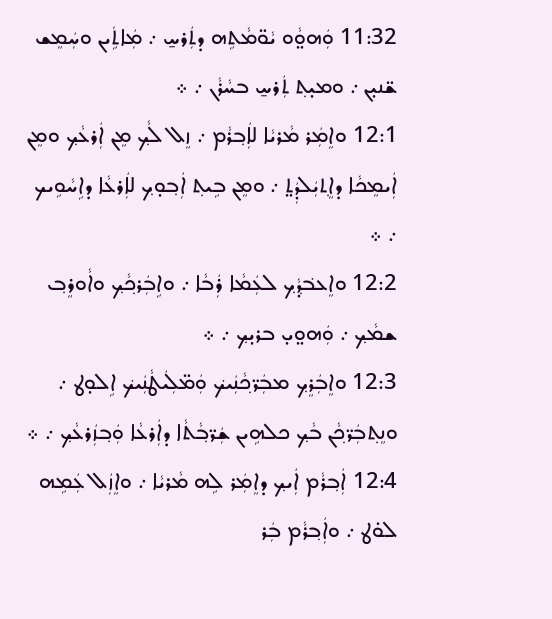11:32 ܘܲܗܘ̤ܵܘ ܝܵܘ̈ܡܵܬܹܗ ܕܬܲܪܚ̱ ܇ ܡܲܐܬܹܿܝܢ ܘܚܲܡܸܫ ܫ̈ܢܝ̣ܢ ܇ ܘܡܝ̣ܬ݂ ܬܲܪܚ̱ ܒܚܵܪܵܢ ܇ ܀
12:1 ܘܐܸܡܲܪ ܡܵܪܝܵܐ ܠܐܲܒ݂ܪܵܡ ܇ ܙܸܠ ܠܵܟ݂ ܡܸܢ ܐܲܪܥܵܟ݂ ܘܡܸܢ ܐܲܝܡܸܟܵܐ ܕܐܸܬ݂ܝܲܠܕܲܬ̤ ܇ ܘܡܸܢ ܒܹܝܬ݂ ܐܲܒ݂ܘ̣ܟ݂ ܠܐܲܪܥܵܐ ܕܐܹܚܵܘܹܝܟ ܇ ܀
12:2 ܘܐܸܥܒ݁ܕ݂ܵܟ݂ ܠܥܲܡܵܐ ܪܲܒܵܐ ܇ ܘܐܹܒܲܪܟ݂ܵܟ݂ ܘܐܵܘܪܸܒ݂ ܫܡܵܟ݂ ܇ ܘܲܗܘ̤ܝ̣ ܒܪܝ̣ܟ݂ ܇ ܀
12:3 ܘܐܸܒܲܪܸܟ݂ ܡܒܲܪ̈ܟ݂ܵܢܲܝܟ݁ ܘܲܡ̈ܠܲܝܛܵܢܲܝܟ݁ ܐܹܠܘ̣ܛ ܇ ܘܢܸܬ݂ܒܲܪ̈ܟ݂ܵܢ ܒܵܟ݂ ܟܠܗܹܝܢ ܫܲܪ̈ܒ݂ܵܬܵܐ ܕܐܲܪܥܵܐ ܘܲܒ݂ܙܲܪܥܵܟ݂ ܇ ܀
12:4 ܐܲܒ݂ܪܵܡ ܐܲܝܟ݂ ܕܐܸܡܲܪ ܠܹܗ ܡܵܪܝܵܐ ܇ ܘܐܸܙܲܠ ܥܲܡܹܗ ܠܘ̇ܛ ܇ ܘܐܲܒ݂ܪܵܡ ܒܲܪ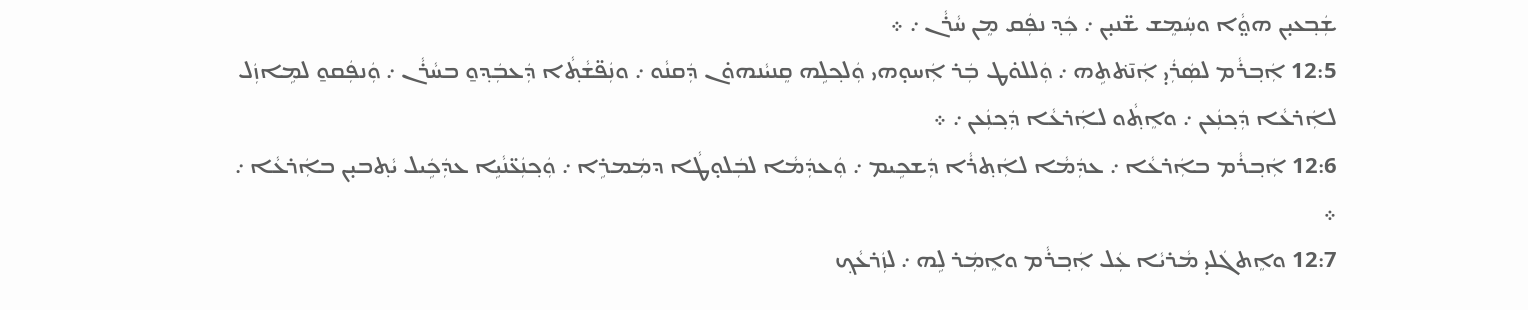ܫܲܒ݂ܥܝ̣ܢ ܗܘ̤ܵܐ ܘܚܲܡܸܫ ܫ̈ܢܝ̣ܢ ܇ ܟܲܕ݂ ܢܦܲܩ ܡܸܢ ܚܵܪܵܢ ܇ ܀
12:5 ܐܲܒ݂ܪܵܡ ܠܣܲܪܲܝ̣ ܐܲܢ̄ܬ݁ܬܹܗ ܇ ܘܲܠܠܘ̇ܛ ܒܲܪ ܐܲܚܘ̣ܗܝ ܘܲܠܟ݂ܠܹܗ ܩܸܢܝܵܢܗܘ̇ܢ ܕܲܩܢܵܘ ܇ ܘܢܲܦ̈ܫܵܬ݂ܵܐ ܕܲܥܒܲܕ݂ܘ̱ ܒܚܵܪܵܢ ܇ ܘܲܢܦܲܩܘ̱ ܠܡܹܐܙܲܠ ܠܐܲܪܥܵܐ ܕܲܟ݂ܢܲܥܢ ܇ ܘܐܸܬ݂ܵܘ ܠܐܲܪܥܵܐ ܕܲܟ݂ܢܲܥܢ ܇ ܀
12:6 ܐܲܒ݂ܪܵܡ ܒܐܲܪܥܵܐ ܇ ܥܕܲܡܵܐ ܠܐܲܬ݂ܪܵܐ ܕܲܫܟܹܝܡ ܇ ܘܲܥܕܲܡܵܐ ܠܒܲܠܘ̣ܛܵܐ ܕܡܲܡܪܹܐ ܇ ܘܲܟ݂ܢܲܥ̈ܢܵܝܹܐ ܥܕܲܟܹܿܝܠ ܝܵܬ݂ܒܝ̣ܢ ܒܐܲܪܥܵܐ ܇ ܀
12:7 ܘܐܸܬܓܿܠܝ̣ ܡܵܪܝܵܐ ܥܲܠ ܐܲܒ݂ܪܵܡ ܘܐܸܡܲܪ ܠܹܗ ܇ ܠܙܲܪܥܵܟ݂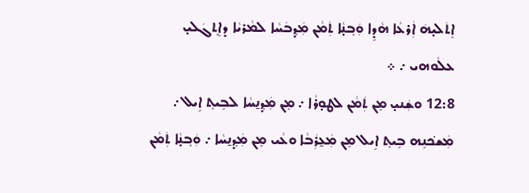ܐܸܬܿܠܝ̣ܗܿ ܐܲܪܥܵܐ ܗܵܕܹܐ ܘܲܒ݂ܢ̣ܵܐ ܬܲܡܵܢ ܡܲܕ݂ܒܿܚܵܐ ܠܡܵܪܝܵܐ ܕܐܸܬ݂ܓܿܠܝ̣ ܥܠܵܘܗܝ ܇ ܀
12:8 ܘܫܲܢܝ̣ ܡܸܢ ܬܲܡܵܢ ܠܛܘ̣ܪܵܐ ܇ ܡܸܢ ܡܲܕ݂ܢ̱ܚܵܐ ܠܒܹܝܬ݂ ܐܹܝܠ ܇ ܡܲܫܟ݁ܢܹܗ ܒܹܝܬ݂ ܐܹܝܠ ܡܸܢ ܡܲܥ̱ܪܲܒܵܐ ܘܥܵܝ ܡܸܢ ܡܲܕ݂ܢ̱ܚܵܐ ܇ ܘܲܒ݂ܢ̣ܵܐ ܬܲܡܵܢ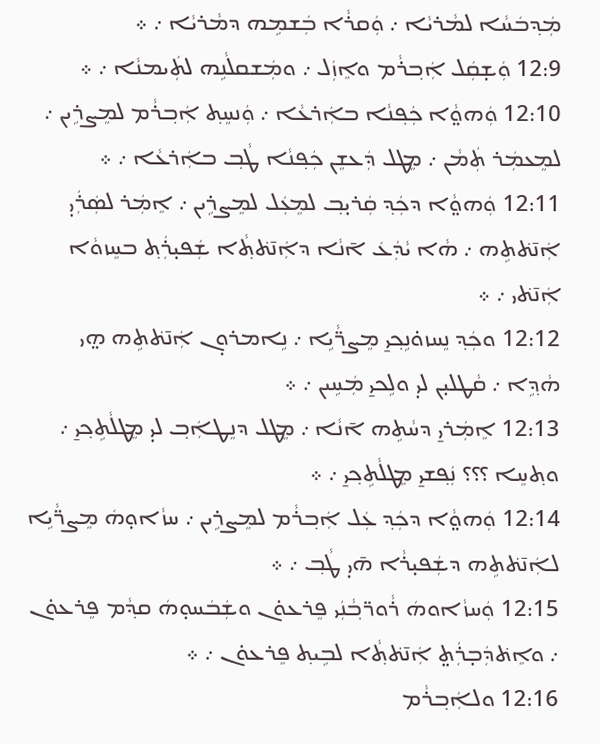ܡܲܕ݂ܒܿܚܵܐ ܠܡܵܪܝܵܐ ܇ ܘܲܩܪܵܐ ܒܲܫܡܹܗ ܕܡܵܪܝܵܐ ܇ ܀
12:9 ܘܲܫ̣ܩܲܠ ܐܲܒ݂ܪܵܡ ܘܐܸܙܲܠ ܇ ܘܡܲܫܩܠܵܢܹܗ ܠܬܲܝܡܢܵܐ ܇ ܀
12:10 ܘܲܗܘ̤ܵܐ ܟܲܦ݂ܢܵܐ ܒܐܲܪܥܵܐ ܇ ܘܲܢܚܸܬ݂ ܐܲܒ݂ܪܵܡ ܠܡܸܨܪܹܝܢ ܇ ܠܡܸܥܡܲܪ ܬܲܡܵܢ ܇ ܡܸܛܠ ܕܲܥܫܸܢ ܟܲܦ݂ܢܵܐ ܛܵܒ݂ ܒܐܲܪܥܵܐ ܇ ܀
12:11 ܘܲܗܘ̤ܵܐ ܕܟܲܕ݂ ܩܲܪܝ̣ܒ݂ ܠܡܸܥܲܠ ܠܡܸܨܪܹܝܢ ܇ ܐܸܡܲܪ ܠܣܲܪܲܝ̣ ܐܲܢ̄ܬ݁ܬܹܗ ܇ ܗܵܐ ܝܵܕܲܥܿ ܐ̄ܢܵܐ ܕܐܲܢ̄ܬ݁ܬ݂ܵܐ ܫܲܦܝ̣ܪܲܬ݂ ܒܚܸܙܘܵܐ ܐܲܢ̄ܬ݁ܝ ܇ ܀
12:12 ܘܟܲܕ݂ ܢܸܚܙܘ̇ܢܹܟ݂ܝ̱ ܡܸܨܪ̈ܵܝܹܐ ܇ ܢܹܐܡܪܘ̣ܢ ܐܲܢ̄ܬ݁ܬܹܗ ܗ̤ܝ ܗܵܕ݂ܹܐ ܇ ܩܵܛܠܝ̣ܢ ܠܝ̣ ܘܠܹܟܝ̱ ܡܲܚܹܝܢ ܇ ܀
12:13 ܐܸܡܲܪܝ̱ ܕܚܵܬܹܗ ܐ̄ܢܵܐ ܇ ܡܸܛܠ ܕܢܸܛܐܲܒ݂ ܠܝ̣ ܡܸܛܠܵܬܹܟ݂ܝ̱ ܇ ܘܬ݂ܚܸܐ ؟؟؟ ܢܲܦ݂ܫܝ̱ ܡܸܛܠܵܬܹܟ݂ܝ̱ ܇ ܀
12:14 ܘܲܗܘ̤ܵܐ ܕܟܲܕ݂ ܥܲܠ ܐܲܒ݂ܪܵܡ ܠܡܸܨܪܹܝܢ ܇ ܚܙܵܐܘ̣ܗܿ ܡܸܨܪ̈ܵܝܹܐ ܠܐܲܢ̄ܬ݁ܬܹܗ ܕܫܲܦܝ̣ܪܵܐ ܗ̄ܝ̣ ܛܵܒ݂ ܇ ܀
12:15 ܘܲܚܙܵܐܘܗܿ ܪܵܘܪ̈ܒ݂ܵܢܲܝ ܦܸܪܥܘ̇ܢ ܘܫܲܒܿܚܘ̣ܗܿ ܩܕ݂ܵܡ ܦܸܪܥܘ̇ܢ ܇ ܘܐܸܬ݁ܕܲܒ̣ܪܲܬ̤ ܐܲܢ̄ܬ݁ܬ݂ܵܐ ܠܒܹܝܬ݂ ܦܸܪܥܘ̇ܢ ܇ ܀
12:16 ܘܠܐܲܒ݂ܪܵܡ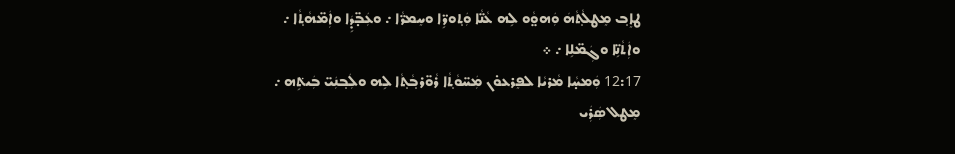ܛܐܸܒ݂ ܡܸܛܠܵܬ݂ܵܗܿ ܘܲܗܘ̤ܵܘ ܠܹܗ ܥܵܢ̈ܵܐ ܘܲܬ݂ܘܪܹ̈ܐ ܘܚܸܡܪ̈ܵܐ ܇ ܘܥܲܒ̣̈ܕܹܿܐ ܘܐܲܡ̈ܗܵܬ݂ܵܐ ܇ ܘܐܲܬܵܢܹ̈ܐ ܘܓܲܡ̈ܠܹܐ ܇ ܀
12:17 ܘܲܡܚ̣ܵܐ ܡܵܪܝܵܐ ܠܦܸܪܥܘ̇ܢ ܡܲܚ̈ܘܵܬ݂ܵܐ ܪܵܘ̈ܪܒ݂ܵܬ݂ܵܐ ܠܹܗ ܘܠܲܒ݂ܢܲܝ̈ ܒܲܝܬܹ݁ܗ ܇ ܡܸܛܠ ܣܲܪܲܝ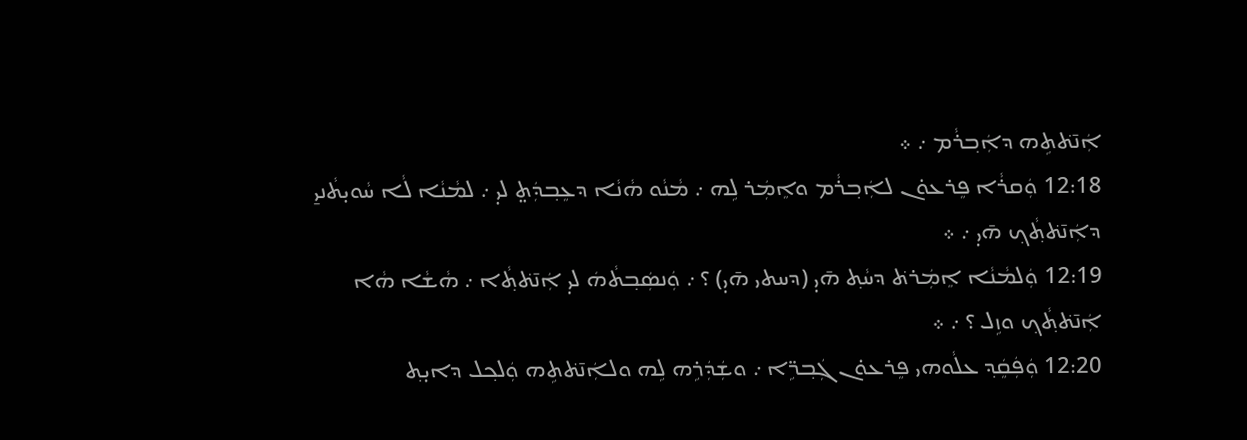ܐܲܢ̄ܬ݁ܬܹܗ ܕܐܲܒ݂ܪܵܡ ܇ ܀
12:18 ܘܲܩܪܵܐ ܦܸܪܥܘ̇ܢ ܠܐܲܒ݂ܪܵܡ ܘܐܸܡܲܪ ܠܹܗ ܇ ܡܵܢܵܘ ܗܵܢܵܐ ܕܥܸܒ݂ܕܲܬ̤ ܠܝ̣ ܇ ܠܡܵܢܵܐ ܠܵܐ ܚܵܘܝ̣ܬܵܢܝ̱ ܕܐܲܢ̄ܬ݁ܬ݂ܵܟ݂ ܗ̄ܝ̣ ܇ ܀
12:19 ܘܲܠܡܵܢܵܐ ܐܸܡܲܪܬ݁ ܕܚܵܬ݂ ܗ̄ܝ̣ (ܕܚܬܝ ܗ̄ܝ̣) ؟ ܇ ܘܲܢܣܲܒ݂ܬܵܗܿ ܠܝ̣ ܐܲܢ̄ܬ݁ܬ݂ܵܐ ܇ ܗܵܫܵܐ ܗܵܐ ܐܲܢ̄ܬ݁ܬ݂ܵܟ݂ ܘܙܹܠ ؟ ܇ ܀
12:20 ܘܲܦܲܩܸܿܕ݂ ܥܠܵܘܗܝ ܦܸܪܥܘ̇ܢ ܓܲܒ݂ܪܹ̈ܐ ܇ ܘܫܲܕܲܪܹܗ ܠܹܗ ܘܠܐܲܢ̄ܬ݁ܬܹܗ ܘܲܠܟ݂ܠ ܕܐܝ̣ܬ݂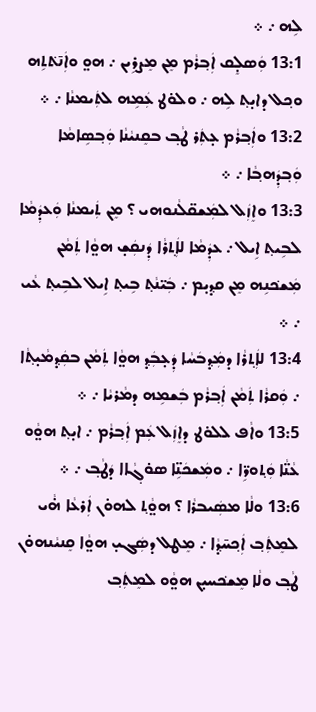ܠܹܗ ܇ ܀
13:1 ܘܲܣܠ̣ܸܩ ܐܲܒ݂ܪܵܡ ܡܸܢ ܡܸܨܪܹܝܢ ܇ ܗܘ̤ ܘܐܲܢ̄ܬ݁ܬܹܗ ܘܟ݂ܠ ܕܐܝ̣ܬ݂ ܠܹܗ ܇ ܘܠܘ̇ܛ ܥܲܡܹܗ ܠܬܲܝܡܢܵܐ ܇ ܀
13:2 ܘܐܲܒ݂ܪܵܡ ܥ̣ܬܲܪ ܛܵܒ݂ ܒܩܸܢܝܵܢܵܐ ܘܲܒ݂ܣܹܐܡܵܐ ܘܲܒ݂ܕܲܗܒ݂ܵܐ ܇ ܀
13:3 ܘܐܸܙܲܠ ܠܡܲܫܩ̈ܠܵܢܘܗܝ ؟ ܡܸܢ ܬܲܝܡܢܵܐ ܘܲܥܕܲܡܵܐ ܠܒܹܝܬ݂ ܐܹܝܠ ܇ ܥܕܲܡܵܐ ܠܐܲܬ݂ܪܵܐ ܕܲܢܩܲܫ̣ ܗܘ̤ܵܐ ܬܲܡܵܢ ܡܲܫܟ݁ܢܹܗ ܡܸܢ ܩܕ݂ܝ̣ܡ ܇ ܒܲܝ̈ܢܵܬ݂ ܒܹܝܬ݂ ܐܹܝܠ ܠܒܹܝܬ݂ ܥܵܝ ܇ ܀
13:4 ܠܐܲܬ݂ܪܵܐ ܕܡܲܕ݂ܒܿܚܵܐ ܕܲܥ̣ܒܲܕ݂ ܗܘ̤ܵܐ ܬܲܡܵܢ ܒܩܲܕ݂ܡܵܝ̣ܬ݂ܵܐ ܇ ܘܲܩܪܵܐ ܬܲܡܵܢ ܐܲܒ݂ܪܵܡ ܒܲܫܡܹܗ ܕܡܵܪܝܵܐ ܇ ܀
13:5 ܘܐܵܦ ܠܠܘ̇ܛ ܕܐܸܙܲܠ ܥܲܡ ܐܲܒ݂ܪܵܡ ܇ ܐܝ̣ܬ݂ ܗܘ̤ܵܘ ܥܵܢ̈ܵܐ ܘܲܬ݂ܘܪܹ̈ܐ ܇ ܘܡܲܫܟܿܢܹ̈ܐ ܣܘ̇ܓ݂ܵܐܐ ܕܿܛܵܒ݂ ܇ ܀
13:6 ܘܠܵܐ ܡܣܲܝܒܪܵܐ ؟ ܗܘ̤ܵܬ݂ ܠܗܘ̇ܢ ܐܲܪܥܵܐ ܗ̇ܵܝ ܠܡܸܬܲܒ݂ ܐܲܟ݂ܚ̄ܕ݂ܵܐ ܇ ܡܸܛܠ ܕܣܲܓܝ̣ ܗܘ̤ܵܐ ܩܸܢܝܵܢܗܘ̇ܢ ܛܵܒ݂ ܘܠܵܐ ܡܸܫܟ݁ܚܝ̣ܢ ܗܘ̤ܵܘ ܠܡܸܬܲܒ݂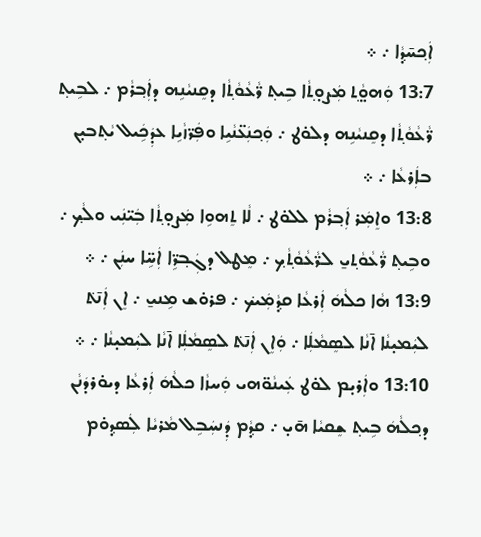ܐܲܟ݂ܚ̄ܕ݂ܵܐ ܇ ܀
13:7 ܘܲܗܘ̤ܵܬ݂ ܡܲܨܘ̣ܬ݂ܵܐ ܒܹܝܬ݂ ܪ̈ܵܥܵܘܵܬ݂ܵܐ ܕܩܸܢܝܵܢܹܗ ܕܐܲܒ݂ܪܵܡ ܇ ܠܒܹܝܬ݂ ܪ̈ܵܥܵܘܵܬ݂ܵܐ ܕܩܸܢܝܵܢܹܗ ܕܠܘ̇ܛ ܇ ܘܲܟ݂ܢܲܥ̈ܢܵܝܹܐ ܘܦܲܪ̈ܙܵܝܹܐ ܥܕܲܟܹܿܝܠ ܝܵܬ݂ܒܝ̣ܢ ܒܐܲܪܥܵܐ ܇ ܀
13:8 ܘܐܸܡܲܪ ܐܲܒ݂ܪܵܡ ܠܠܘ̇ܛ ܇ ܠܵܐ ܬܸܗܘܹܐ ܡܲܨܘ̣ܬ݂ܵܐ ܒܲܝ̈ܢܲܝ ܘܠܵܟ݂ ܇ ܘܒܹܝܬ݂ ܪ̈ܵܥܵܘܵܬ݂ܝ̱ ܠܪ̈ܵܥܵܘܵܬ݂ܵܟ݂ ܇ ܡܸܛܠ ܕܓܲܒ݂ܪܹ̈ܐ ܐܲܚܹ̈ܐ ܚܢܲܢ ܇ ܀
13:9 ܗܵܐ ܟܠܵܗܿ ܐܲܪܥܵܐ ܩܕ݂ܵܡܲܝܟ݁ ܇ ܦܪܘ̇ܫ ܡܹܢܝ̱ ܇ ܐܸܢ ܐܲܢ̄ܬ݁ ܠܝܲܡܝ̣ܢܵܐ ܐ̄ܢܵܐ ܠܣܸܡܵܠܲܐ ܇ ܘܲܐܸܢ ܐܲܢ̄ܬ݁ ܠܣܸܡܵܠܲܐ ܐ̄ܢܵܐ ܠܝܲܡܝ̣ܢܵܐ ܇ ܀
13:10 ܘܐܲܪܝ̣ܡ ܠܘ̇ܛ ܥܲܝܢܵܘ̈ܗܝ ܘܲܚܙܵܐ ܟܠܵܗܿ ܐܲܪܥܵܐ ܕܝܘ̇ܪܕܿܢܵܢ ܕܟ݂ܠܵܗܿ ܒܹܝܬ݂ ܫܸܩܝܵܐ ܗ̄ܝ̣ ܇ ܩܕ݂ܵܡ ܕܲܢܚܲܒܹܠ ܡܵܪܝܵܐ ܠܲܣܕ݂ܘ̇ܡ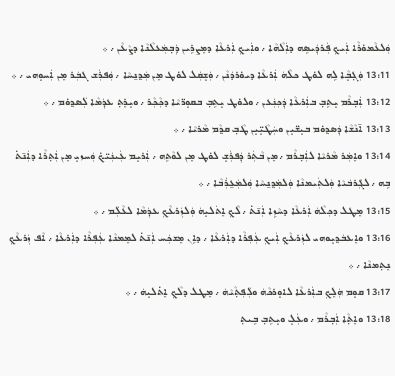ܘܲܠܥܵܡܘ̇ܪܵܐ ܐܲܝܟ݂ ܦܲܪܕܲܝܣܹܗ ܕܐܲܠܵܗܵܐ ܇ ܘܐܲܝܟ݂ ܐܲܪܥܵܐ ܕܡܸܨܪܹܝܢ ܕܲܒ݂ܡܲܥܠܵܢܵܐ ܕܨܵܥܵܢ ܇ ܀
13:11 ܘܲܓ݂ܒ̣ܵܐ ܠܹܗ ܠܘ̇ܛ ܟܠܵܗܿ ܐܲܪܥܵܐ ܕܝܘ̇ܪܕܿܢܵܢ ܇ ܘܲܫ̣ܩܲܠ ܠܘ̇ܛ ܡܸܢ ܡܲܕ݂ܢ̱ܚܵܐ ܇ ܘܲܦܪܲܫ ܓܒܲܪ ܡܸܢ ܐܲܚܘ̣ܗܝ ܇ ܀
13:12 ܐܲܒ݂ܪܵܡ ܝ̣ܬܹܒ݂ ܒܐܲܪܥܵܐ ܕܲܟ݂ܢܲܥܢ ܇ ܘܠܘ̇ܛ ܝ̣ܬܹܒ݂ ܒܩܘ̣ܪ̈ܝܵܐ ܕܟ݂ܵܟ݂ܵܪ ܇ ܘܝ̣ܪܸܬ݂ ܥܕܲܡܵܐ ܠܲܣܕ݂ܘ̇ܡ ܇ ܀
13:13 ܐ̄ܢܵܫܵܐ ܕܲܣܕ݂ܘ̇ܡ ܒܝ̣ܫ̈ܝ̣ܢ ܘܚܲܛܵܝ̣̈ܝ̣ܢ ܛܵܒ݂ ܩܕ݂ܵܡ ܡܵܪܝܵܐ ܇ ܀
13:14 ܘܐܸܡܲܪ ܡܵܪܝܵܐ ܠܐܲܒ݂ܪܵܡ ܇ ܡܸܢ ܒܵܬܲܪ ܕܲܦܪܲܫ̣ ܠܘ̇ܛ ܡܸܢ ܠܘܵܬܹܗ ܇ ܐܲܪܝ̣ܡ ܥܲܝܢܲܝ̈ܟ݁ ܘܲܚܙܝ̣ ܡܸܢ ܐܲܬ݂ܪܵܐ ܕܐܲܢ̄ܬ݁ ܒܹܗ ܇ ܠܓܲܪܒܿܝܵܐ ܘܲܠܬܲܝܡܢܵܐ ܘܲܠܡܲܕ݂ܢ̱ܚܵܐ ܘܲܠܡܲܥ̱ܪܲܒܵܐ ܇ ܀
13:15 ܡܸܛܠ ܕܟ݂ܠܵܗܿ ܐܲܪܥܵܐ ܕܚܵܙܹܐ ܐܲܢ̄ܬ݁ ܇ ܠܵܟ݂ ܐܸܬܿܠܝ̣ܗܿ ܘܲܠܙܲܪܥܵܟ݂ ܥܕܲܡܵܐ ܠܥܵܠܲܡ ܇ ܀
13:16 ܘܐܸܥܒܿܕ݂ܝ̣ܘܗܝ ܠܙܲܪܥܵܟ݂ ܐܲܝܟ݂ ܥܲܦ݂ܪܵܐ ܕܐܲܪܥܵܐ ܇ ܕܐܹܢ ܡܸܫܟܲܚ ܐܲܢ̄ܬ݁ ܠܡܸܡܢܵܐ ܥܲܦ݂ܪܵܐ ܕܐܲܪܥܵܐ ܇ ܐܵܦ ܙܲܪܥܵܟ݂ ܢܸܬ݂ܡܢܵܐ ܇ ܀
13:17 ܩܘ̣ܡ ܗܲܠܸܟ݂ ܒܐܲܪܥܵܐ ܠܐܘ̣ܪܟܵܗܿ ܘܠܲܦ݂ܬ݂ܵܝܵܗܿ ܇ ܡܸܛܠ ܕܠܵܟ݂ ܐܸܬ݁ܠܝ̣ܗܿ ܇ ܀
13:18 ܘܐܸܬ݂ܵܐ ܐܲܒ݂ܪܵܡ ܇ ܘܥܲܠ̣ ܘܝ̣ܬܹܒ݂ ܒܹܝܬ݂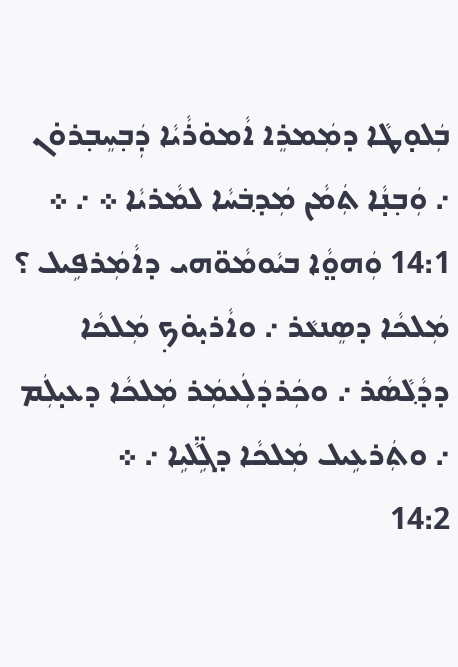ܒܲܠܘ̣ܛܵܐ ܕܡܲܡܪܸܐ ܐܵܡܘ̇ܪܵܝܵܐ ܕܲܒ݂ܚܸܒ݂ܪܘ̇ܢ ܇ ܘܲܒ݂ܢ̣ܵܐ ܬܲܡܵܢ ܡܲܕ݂ܒ݁ܚܵܐ ܠܡܵܪܝܵܐ ܀ ܇ ܀
14:1 ܘܲܗܘ̤ܵܐ ܒܝܵܘܡܵܘ̈ܗܝ ܕܐܵܡܲܪܦܹܝܠ ؟ ܡܲܠܟܵܐ ܕܣܸܢܥܵܪ ܇ ܘܐܵܪܝ̣ܘ̇ܟ݂ ܡܲܠܟܵܐ ܕܕ݂ܵܠܵܣܵܪ ܇ ܘܟܲܪܕܿܠܲܥܡܲܪ ܡܲܠܟܵܐ ܕܥܝ̣ܠܲܡ ܇ ܘܬܲܪܥܹܝܠ ܡܲܠܟܵܐ ܕܓܹ̈ܠܵܝܹܐ ܇ ܀
14:2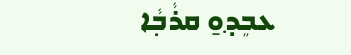ܥܒܸܕ݂ܘ̱ ܩܪܵܒ݂ܵܐ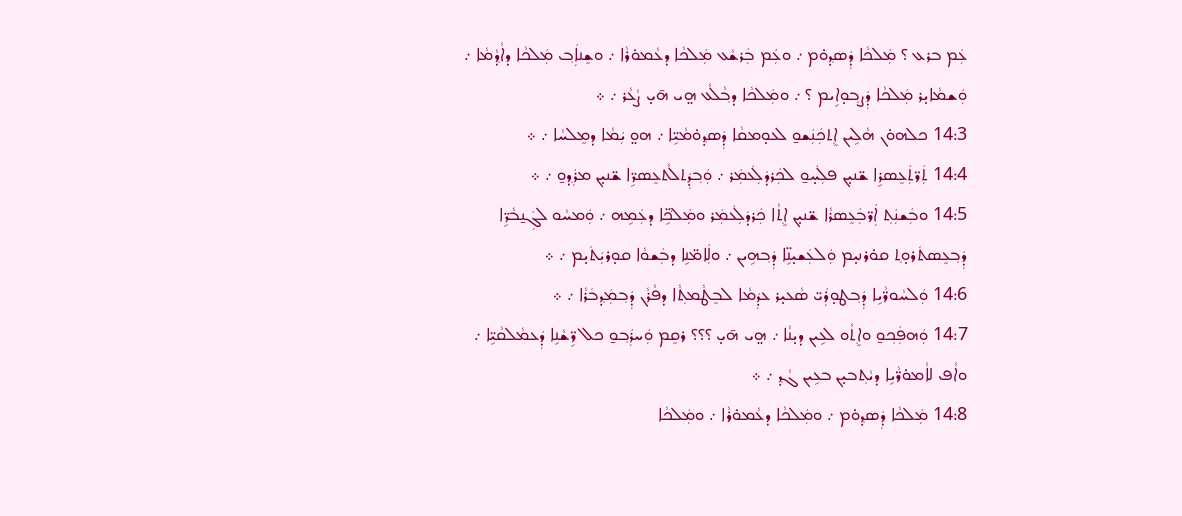ܥܲܡ ܒܪܥ ؟ ܡܲܠܟܵܐ ܕܲܣܕ݂ܘ̇ܡ ܇ ܘܥܲܡ ܒܲܪܫܵܥ ܡܲܠܟܵܐ ܕܥܵܡܘ̇ܪܵܐ ܇ ܘܫܸܢܐܲܒ݂ ܡܲܠܟܵܐ ܕܐܵܕ݂ܵܡܵܐ ܇ ܘܲܫܡܵܐܝ̣ܪ ܡܲܠܟܵܐ ܕܲܨܒ݂ܘ̣ܐܹܝܡ ؟ ܇ ܘܡܲܠܟܵܐ ܕܒ݂ܵܠܵܥ ܗ̤ܝ ܗ̄ܝ̣ ܨܵܥܵܪ ܇ ܀
14:3 ܟܠܗܘ̇ܢ ܗܵܠܹܝܢ ܐܸܬ݂ܟܲܢܲܫܘ̱ ܠܥܘ̣ܡܩܵܐ ܕܲܣܕ݂ܘ̇ܡܵܝܹ̈ܐ ܇ ܗܘ̤ ܝܲܡܵܐ ܕܡܸܠܚܵܐ ܇ ܀
14:4 ܬܲܪ̈ܬܲܥܸܣܪܹܐ ܫ̈ܢܝ̣ܢ ܦܠܲܚ̣ܘ̱ ܠܟܲܪܕܿܠܲܥܡܲܪ ܇ ܘܲܒ݂ܕܲܬ݂ܠܵܬܥܸܣܪܹ̈ܐ ܫ̈ܢܝ̣ܢ ܡܪܲܕ݂ܘ̱ ܇ ܀
14:5 ܘܒܲܫܢܲܬ݂ ܐܲܪ̈ܒܲܥܸܣܪܵܐ ܫ̈ܢܝ̣ܢ ܐܸܬ݂ܵܐ ܟܲܪܕܿܠܲܥܡܲܪ ܘܡܲܠܟܹ݁̈ܐ ܕܥܲܡܹܗ ܇ ܘܲܡܚܵܘ ܠܓܲܢ̱ܒܵܪܹ̈ܐ ܕܲܒ݂ܥܸܣܬܿܪܘ̣ܬ݂ ܩܘ̇ܪܢܝ̣ܡ ܘܲܠܥܲܫܝ̣ܢܹ̈ܐ ܕܲܒ݂ܗܹܝܢ ܇ ܘܠܲܐܡ̈ܢܹܐ ܕܒܲܫܘܵܐ ܩܘ̣ܪܝܲܬܿܝ̣ܡ ܇ ܀
14:6 ܘܲܠܚܵܘܪ̈ܵܝܹܐ ܕܲܒ݂ܛܘ̣ܪܲܝ̈ ܣܵܥܝ̣ܪ ܥܕܲܡܵܐ ܠܒܸܛܵܡܬ݂ܵܐ ܕܦܵܪܵܢ ܕܲܒ݂ܡܲܕ݂ܒܿܪܵܐ ܇ ܀
14:7 ܘܲܗܦܲܟ݂ܘ̱ ܘܐܸܬ݂ܵܘ ܠܥܹܝܢ ܕܝ̣ܢܵܐ ܇ ܗ̤ܝ ܗ̄ܝ̣ ؟؟؟ ܪܩܸܡ ܘܲܚܪܲܒ݂ܘ̱ ܟܠ ܪܹ̈ܫܵܢܹܐ ܕܲܥܡܵܠܩܵܝܹ̈ܐ ܇ ܘܐܵܦ ܠܐܵܡܘ̇ܪ̈ܵܝܹܐ ܕܝܵܬ݂ܒܝ̣ܢ ܒܥܹܝܢ ܓܵܕ݂ ܇ ܀
14:8 ܡܲܠܟܵܐ ܕܲܣܕ݂ܘ̇ܡ ܇ ܘܡܲܠܟܵܐ ܕܥܵܡܘ̇ܪܵܐ ܇ ܘܡܲܠܟܵܐ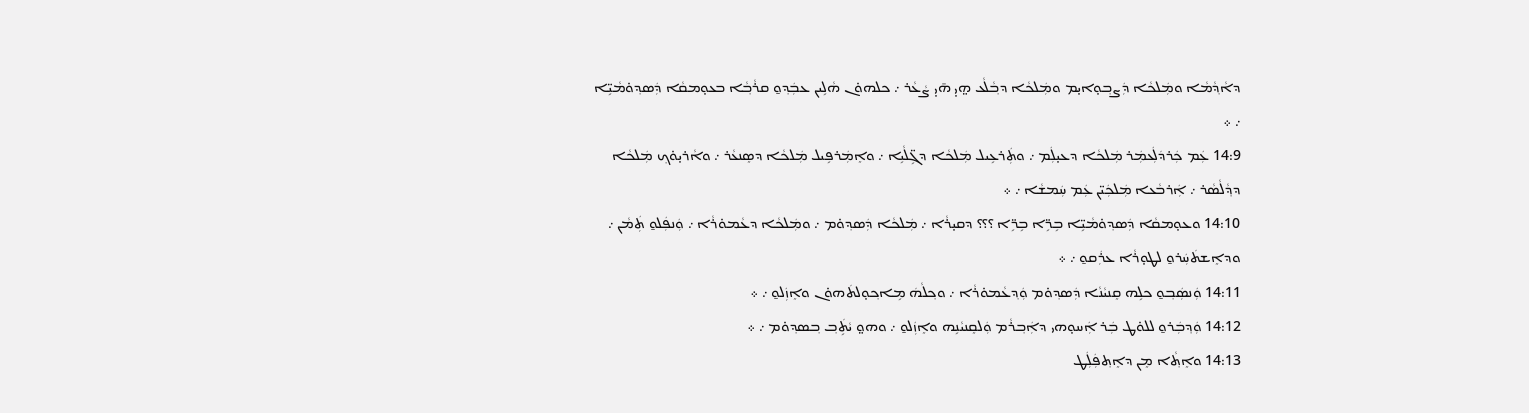ܕܐܵܕ݂ܵܡܵܐ ܘܡܲܠܟܵܐ ܕܲܨܒ݂ܘ̣ܐܝ̣ܡ ܘܡܲܠܟܵܐ ܕܒ݂ܵܠܵܥ ܗ̤ܝ̣ ܗ̄ܝ̣ ܨܵܥܵܪ ܇ ܟܠܗܘ̇ܢ ܗܵܠܹܝܢ ܥܒܲܕ݂ܘ̱ ܩܪܵܒ݂ܵܐ ܒܥܘ̣ܡܩܵܐ ܕܲܣܕ݂ܘ̇ܡܵܝܹ̈ܐ ܇ ܀
14:9 ܥܲܡ ܟܲܪܕܿܠܲܥܡܲܪ ܡܲܠܟܵܐ ܕܥܝ̣ܠܲܡ ܇ ܘܬܲܪܥܹܝܠ ܡܲܠܟܵܐ ܕܓܹ̈ܠܵܝܹܐ ܇ ܘܐܸܡܲܪܦܹܝܠ ܡܲܠܟܵܐ ܕܣܸܢܥܵܪ ܇ ܘܐܵܪܝ̣ܘ̇ܟ݂ ܡܲܠܟܵܐ ܕܕ݂ܵܠܵܣܵܪ ܇ ܐܲܪܒܵܥܐ ܡܲܠܟܲܝ̈ܢ ܥܲܡ ܚܲܡܫܵܐ ܇ ܀
14:10 ܘܥܘ̣ܡܩܵܐ ܕܲܣܕ݂ܘ̇ܡܵܝܹ̈ܐ ܒܹܪܹ̈ܐ ܒܹܪܹ̈ܐ ؟؟؟ ܕܩܝ̣ܪܵܐ ܇ ܡܲܠܟܵܐ ܕܲܣܕ݂ܘ̇ܡ ܇ ܘܡܲܠܟܵܐ ܕܥܵܡܘ̇ܪܵܐ ܇ ܘܲܢܦܲܠܘ̱ ܬܲܡܵܢ ܇ ܘܕܐܸܫܬܿܚܲܪܘ̱ ܠܛܘ̣ܪܵܐ ܥܪܲܩܘ̱ ܇ ܀
14:11 ܘܲܢܣܲܒ݂ܘ̱ ܟܠܹܗ ܩܸܢܝܵܢܵܐ ܕܲܣܕ݂ܘ̇ܡ ܘܲܕ݂ܥܵܡܘ̇ܪܵܐ ܇ ܘܟ݂ܠܵܗܿ ܡܹܐܟ݂ܘ̣ܠܬܿܗܘ̇ܢ ܘܐܸܙܲܠܘ̱ ܇ ܀
14:12 ܘܲܕ݂ܒܲܪܘ̱ ܠܠܘ̇ܛ ܒܲܪ ܐܲܚܘ̣ܗܝ ܕܐܲܒ݂ܪܵܡ ܘܲܠܩܸܢܝܵܢܹܗ ܘܐܸܙܲܠܘ̱ ܇ ܘܗܘ̤ ܝܵܬܹܿܒ݂ ܒ݂ܣܕ݂ܘ̇ܡ ܇ ܀
14:13 ܘܐܸܬ݂ܵܐ ܡܸܢ ܕܐܸܬ݂ܦܲܠܲܛ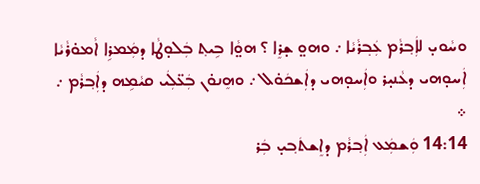ܘܚܵܘܝ̣ ܠܐܲܒ݂ܪܵܡ ܥܲܒ݂ܪܵܝܵܐ ܇ ܘܗܘ̤ ܫ̣ܪܸܐ ؟ ܗܘ̤ܵܐ ܒܹܝܬ݂ ܒܲܠܘ̣ܛܵܐ ܕܡܲܡܪܹܐ ܐܵܡܘ̇ܪܵܝܵܐ ܐܲܚܘ̣ܗܝ ܕܥܵܢܝ̣ܪ ܘܐܲܚܘ̣ܗܝ ܕܐܲܫܟܿܘ̇ܠ ܇ ܘܗܸܢܘ̇ܢ ܒܲܥ̈ܠܲܝ ܩܝܵܡܹܗ ܕܐܲܒ݂ܪܵܡ ܇ ܀
14:14 ܘܲܫܡܲܥ ܐܲܒ݂ܪܵܡ ܕܐܸܫܬܿܒ݂ܝ̣ ܒܲܪ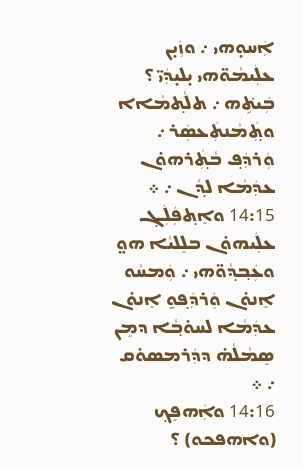ܐܲܚܘ̣ܗܝ ܇ ܘܙܲܝ̣ܢ ܥܠܲܝܡܵܘ̈ܗܝ ܝ̣ܠܝ̣ܕܲܝ̈ ؟ ܒܲܝܬܹ݁ܗ ܇ ܬܠܵܬ݂ܡܵܐܐ ܘܬ݂ܲܡܵܢܬܲܥܣܲܪ ܇ ܘܲܪܕܲܦ݂ ܒܵܬ݂ܲܪܗܘ̇ܢ ܥܕܲܡܵܐ ܠܕ݂ܵܢ ܇ ܀
14:15 ܘܐܸܬ݂ܦܲܠܲܓ݂ ܥܠܲܝܗܘ̇ܢ ܒܠܸܠܝܵܐ ܗܘ̤ ܘܥܲܒ݂ܕ݂ܵܘ̈ܗܝ ܇ ܘܲܡܚܵܘ ܐܸܢܘ̇ܢ ܘܲܪܕܲܦ݂ܘ̱ ܐܸܢܘ̇ܢ ܥܕܲܡܵܐ ܠܚܘ̇ܒ݂ܵܐ ܕܡܸܢ ܣܸܡܵܠܵܗ̇ ܕܕܲܪܡܣܘ̇ܩ ܇ ܀
14:16 ܘܐܲܗܦܸܟ݂ (ܘܐܗܦܟܘ) ؟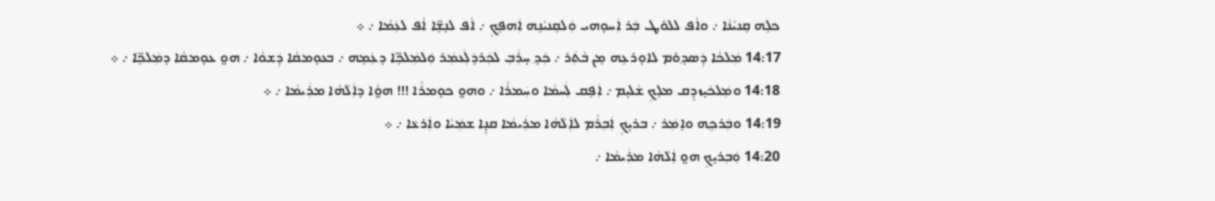ܟܠܹܗ ܩܸܢܝܵܢܵܐ ܇ ܘܐܵܦ ܠܠܘ̇ܛ ܒܲܪ ܐܲܚܘ̣ܗܝ ܘܲܠܩܸܢܝܵܢܹܗ ܐܲܗܦܸܟ݂ ܇ ܐܵܦ ܠܢܸܫܹ̈ܐ ܐܵܦ ܠܥܲܡܵܐ ܇ ܀
14:17 ܡܲܠܟܵܐ ܕܲܣܕ݂ܘ̇ܡ ܠܐܘ̣ܪܥܹܗ ܡܸܢ ܒܵܬܲܪ ܇ ܟܲܕ݂ ܚ̣ܪܲܒ݂ ܠܟܲܪܕܿܠܲܥܡܲܪ ܘܲܠܡܲܠܟܹ݁̈ܐ ܕܥܲܡܹܗ ܇ ܒܥܘ̣ܡܩܵܐ ܕܲܫܘܵܐ ܇ ܗܘ̤ ܥܘ̣ܡܩܵܐ ܕܡܲܠܟܹ݁̈ܐ ܇ ܀
14:18 ܘܡܲܠܟ݁ܝ̣ܙܕܸܩ ܡܠܸܟ݂ ܫܵܠܝ̣ܡ ܇ ܐܲܦܸܩ ܠܲܚܡܵܐ ܘܚܲܡܪܵܐ ܇ ܘܗܘ̤ ܟܘ̣ܡܪܵܐ !!! ܗܘ̤ܵܐ ܕܐܲܠܵܗܵܐ ܡܪܲܝܡܵܐ ܇ ܀
14:19 ܘܒܲܪܟ݂ܹܗ ܘܐܸܡܲܪ ܇ ܒܪܝ̣ܟ݂ ܐܲܒ݂ܪܵܡ ܠܐܲܠܵܗܵܐ ܡܪܲܝܡܵܐ ܩܢ̣ܸܐ ܫܡܲܝܵܐ ܘܐܲܪܥܵܐ ܇ ܀
14:20 ܘܲܒ݂ܪܝ̣ܟ݂ ܗܘ̤ ܐܲܠܵܗܵܐ ܡܪܲܝܡܵܐ ܇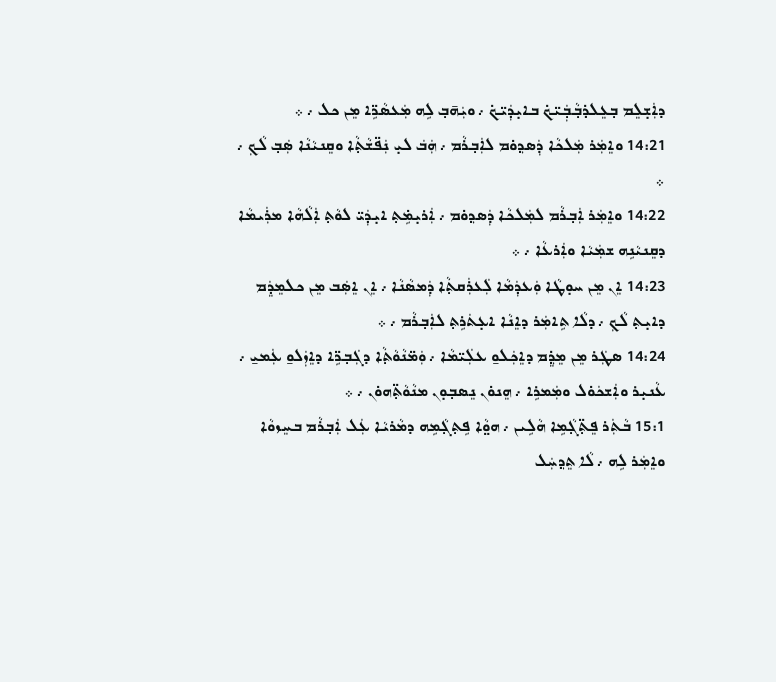ܕܐܲܫ̣ܠܸܡ ܒ݂ܥܸܠܕ݁ܒ݂ܵܒ݂ܲܝ̈ܟ݁ ܒܐܝ̣ܕܲܝ̈ܟ݁ ܇ ܘܝܲܗ̄ܒ݂ ܠܹܗ ܡܲܥܣܵܪܹ̈ܐ ܡܸܢ ܟܠ ܇ ܀
14:21 ܘܐܸܡܲܪ ܡܲܠܟܵܐ ܕܲܣܕ݂ܘ̇ܡ ܠܐܲܒ݂ܪܵܡ ܇ ܗܲܒܿ ܠܝ̣ ܢܲܦ̈ܫܵܬ݂ܵܐ ܘܩܸܢܝܵܢܵܐ ܣܲܒ݂ ܠܵܟ݂ ܇ ܀
14:22 ܘܐܸܡܲܪ ܐܲܒ݂ܪܵܡ ܠܡܲܠܟܵܐ ܕܲܣܕ݂ܘ̇ܡ ܇ ܐܲܪܝ̣ܡܹ̇ܬ݂ ܐܝ̣ܕܲܝ̈ ܠܘܵܬ݂ ܐܲܠܵܗܵܐ ܡܪܲܝܡܵܐ ܕܩܸܢܝܵܢܹܗ ܫܡܲܝܵܐ ܘܐܲܪܥܵܐ ܇ ܀
14:23 ܐܸܢ ܡܸܢ ܚܘ̣ܛܵܐ ܘܲܥܕܲܡܵܐ ܠܲܥܪܲܩܬ݂ܵܐ ܕܲܡܣܵܢܵܐ ܇ ܐܸܢ ܐܸܣܲܒ ܡܸܢ ܟܠܡܸܕܸܿܡ ܕܐܝ̣ܬ݂ ܠܵܟ݂ ܇ ܕܠܵܐ ܬܹܐܡܲܪ ܕܐܸܢܵܐ ܐܥ̣ܬܿܪܹܬ݂ ܠܐܲܒ݂ܪܵܡ ܇ ܀
14:24 ܣܛܲܪ ܡܸܢ ܡܸܕ݂ܸ݁ܡ ܕܐܸܟܲܠܘ̱ ܥܠܲܝ̈ܡܵܐ ܇ ܘܲܡ̈ܢܵܘܵܬ݂ܵܐ ܕܓܲܒ݂ܪܹ̈ܐ ܕܐܸܙܲܠܘ̱ ܥܲܡܝ̱ ܇ ܥܵܢܝ̣ܪ ܘܐܲܫܟܿܘ̇ܠ ܘܡܲܡܪܹܐ ܇ ܗܸܢܘ̇ܢ ܢܸܣܒ݂ܘ̣ܢ ܡܢܵܘܵܬ݂̈ܗܘ̇ܢ ܇ ܀
15:1 ܒܵܬܲܪ ܦܸܬ݂̈ܓ݂ܵܡܹܐ ܗܵܠܹܝܢ ܇ ܗܘ̤ܵܐ ܦܹܬ݂ܓ݂ܵܡܹܗ ܕܡܵܪܝܵܐ ܥܲܠ ܐܲܒ݂ܪܵܡ ܒܚܸܙܘܵܐ ܘܐܸܡܲܪ ܠܹܗ ܇ ܠܵܐ ܬܸܕ݂ܚܲܠ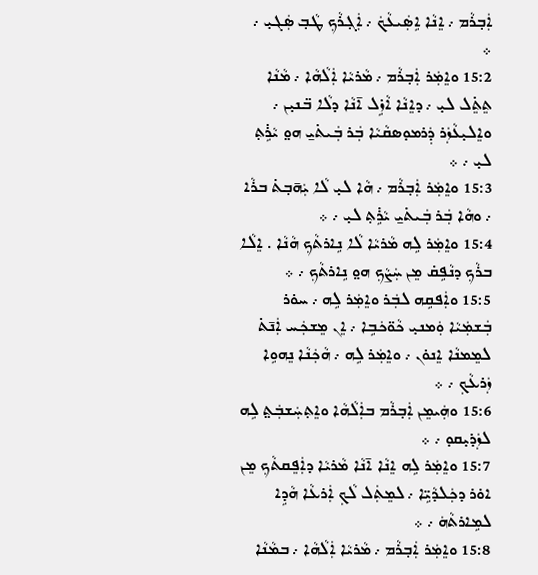ܐܲܒ݂ܪܵܡ ܇ ܐܸܢܵܐ ܐܹܣܲܝܥܵܟܿ ܇ ܐܲܓ݂ܪܵܟ݂ ܛܵܒ݂ ܣܲܓܝ̣ ܇ ܀
15:2 ܘܐܸܡܲܪ ܐܲܒ݂ܪܵܡ ܇ ܡܵܪܝܵܐ ܐܲܠܵܗܵܐ ܇ ܡܵܢܵܐ ܬܸܬܸ݁ܠ ܠܝ̣ ܇ ܕܐܸܢܵܐ ܐܵܙܹ̇ܠ ܐ̄ܢܵܐ ܕܠܵܐ ܒ̈ܢܝ̣ܢ ܇ ܘܐܸܠܝ̣ܥܵܙܲܪ ܕܲܪܡܘ̣ܣܩܵܝܵܐ ܒܲܪ ܒܲܝܬ݁ܝ̱ ܗܘ̤ ܝܵܪܹ̇ܬ݂ ܠܝ̣ ܇ ܀
15:3 ܘܐܸܡܲܪ ܐܲܒ݂ܪܵܡ ܇ ܗܵܐ ܠܝ̣ ܠܵܐ ܝܲܗ̄ܒ݂ܬ݁ ܒܪܵܐ ܇ ܘܗܵܐ ܒܲܪ ܒܲܝܬ݁ܝ̱ ܝܵܪܹ̇ܬ݂ ܠܝ̣ ܇ ܀
15:4 ܘܐܸܡܲܪ ܠܹܗ ܡܵܪܝܵܐ ܠܵܐ ܢܹܐܪܬܵܟ݂ ܗܵܢܵܐ . ܐܸܠܵܐ ܒܪܵܟ݂ ܕܢܵܦܹܩ̇ ܡܸܢ ܚܲܨܵܟ݂ ܗܘ̤ ܢܹܐܪܬܵܟ݂ ܇ ܀
15:5 ܘܐܲܦܩܹܗ ܠܒܲܪ ܘܐܸܡܲܪ ܠܹܗ ܇ ܚܘ̇ܪ ܒܲܫܡܲܝܵܐ ܘܲܡܢܝ̣ ܟܵܘ̈ܟܿܒܹܐ ܇ ܐܸܢ ܡܸܫܟܲܚ ܐܲܢ̄ܬ݁ ܠܡܸܡܢܵܐ ܐܸܢܘ̇ܢ ܇ ܘܐܸܡܲܪ ܠܹܗ ܇ ܗܵܟܲܢܵܐ ܢܸܗܘܹܐ ܙܲܪܥܵܟ݂ ܇ ܀
15:6 ܘܗܲܝܡܸܢ ܐܲܒ݂ܪܵܡ ܒܐܲܠܵܗܵܐ ܘܐܸܬ݂ܚܲܫܒܲܬ̤ ܠܹܗ ܠܙܲܕ݁ܝ̣ܩܘ̣ ܇ ܀
15:7 ܘܐܸܡܲܪ ܠܹܗ ܐܸܢܵܐ ܐ̄ܢܵܐ ܡܵܪܝܵܐ ܕܐܲܦܸܩܬܵܟ݂ ܡܸܢ ܐܘ̇ܪ ܕܟܲܠܕܵܝܹ̈ܐ ܇ ܠܡܸܬܲܠ ܠܵܟ݂ ܐܲܪܥܵܐ ܗܵܕܹܐ ܠܡܹܐܪܬܵܗܿ ܇ ܀
15:8 ܘܐܸܡܲܪ ܐܲܒ݂ܪܵܡ ܇ ܡܵܪܝܵܐ ܐܲܠܵܗܵܐ ܇ ܒܡܵܢܵܐ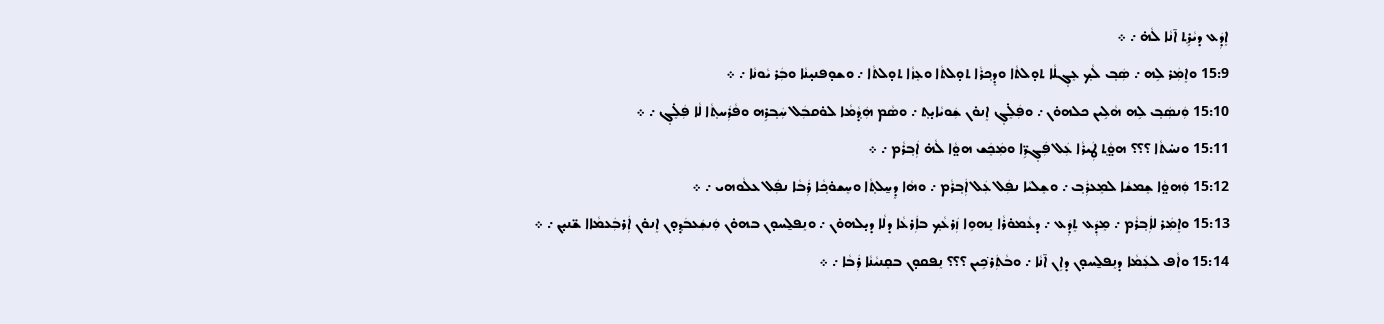ܐܸܕܲܥ ܕܝܵܪܹܬ݂ ܐ̄ܢܵܐ ܠܵܗ̇ ܇ ܀
15:9 ܘܐܸܡܲܪ ܠܹܗ ܇ ܣܲܒ݂ ܠܵܟ݂ ܥܸܓ݂ܠܵܐ ܬܘ̣ܠܬܵܐ ܘܕܸܟ݂ܪܵܐ ܬܘ̣ܠܬܵܐ ܘܥܸܙܵܐ ܬܘ̣ܠܬܵܐ ܇ ܘܫܘ̣ܦܢܝ̣ܢܵܐ ܘܒܲܪ ܝܵܘܢܵܐ ܇ ܀
15:10 ܘܲܢܣܲܒ݂ ܠܹܗ ܗܵܠܹܝܢ ܟܠܗܘ̇ܢ ܇ ܘܦܲܠܸ̇ܓ݂ ܐܸܢܘ̇ܢ ܫܲܘܝܵܐܝ̣ܬ݂ ܇ ܘܣܵܡ ܗܲܕ݂ܵܡܵܐ ܠܘ̇ܩܒܲܠ ܚܲܒ݂ܪܹܗ ܘܦܵܪܲܚܬ݂ܵܐ ܠܵܐ ܦܲܠܸ̇ܓ݂ ܇ ܀
15:11 ܘܢܚ̇ܬܵܐ ؟؟؟ ܗܘ̤ܵܬ݂ ܛܲܝܪܵܐ ܥܲܠ ܦܲܓ݂ܪܹ̈ܐ ܘܡܲܟܸܿܫ ܗܘ̤ܵܐ ܠܵܗ̇ ܐܲܒ݂ܪܵܡ ܇ ܀
15:12 ܘܲܗܘ̤ܵܐ ܫܸܡܫܵܐ ܠܡܸܥܪܲܒ݂ ܇ ܘܫܸܠܝܵܐ ܢܦܲܠ ܥܲܠ ܐܲܒ݂ܪܵܡ ܇ ܘܗܵܐ ܕܸܚ̱ܠܬ݂ܵܐ ܘܚܸܫܘ̇ܟ݂ܵܐ ܪܲܒܵܐ ܢܦܲܠ ܥܠܵܘܗܝ ܇ ܀
15:13 ܘܐܸܡܲܪ ܠܐܲܒ݂ܪܵܡ ܇ ܡܸܕܲܥ ܬܸܕܲܥ ܇ ܕܥܵܡܘ̇ܪܵܐ ܢܸܗܘܹܐ ܙܲܪܥܵܟ݂ ܒܐܲܪܥܵܐ ܕܠܵܐ ܕܝ̣ܠܗܘ̇ܢ ܇ ܘܢܸܦܠ̱ܚܘ̣ܢ ܒܗܘ̇ܢ ܘܲܢܫܲܥܒܿܕ݂ܘ̣ܢ ܐܸܢܘ̇ܢ ܐܲܪܒܲܥܡܵܐܐ ܫ̈ܢܝ̣ܢ ܇ ܀
15:14 ܘܐܵܦ ܠܥܲܡܵܐ ܕܢܸܦܠ̱ܚܘ̣ܢ ܕܐܹܢ ܐ̄ܢܵܐ ܇ ܘܒܵܬܲܪܟܹ݁ܝܢ ؟؟؟ ܢܸܦܩܘ̣ܢ ܒܩܸܢܝܵܢܵܐ ܪܲܒܵܐ ܇ ܀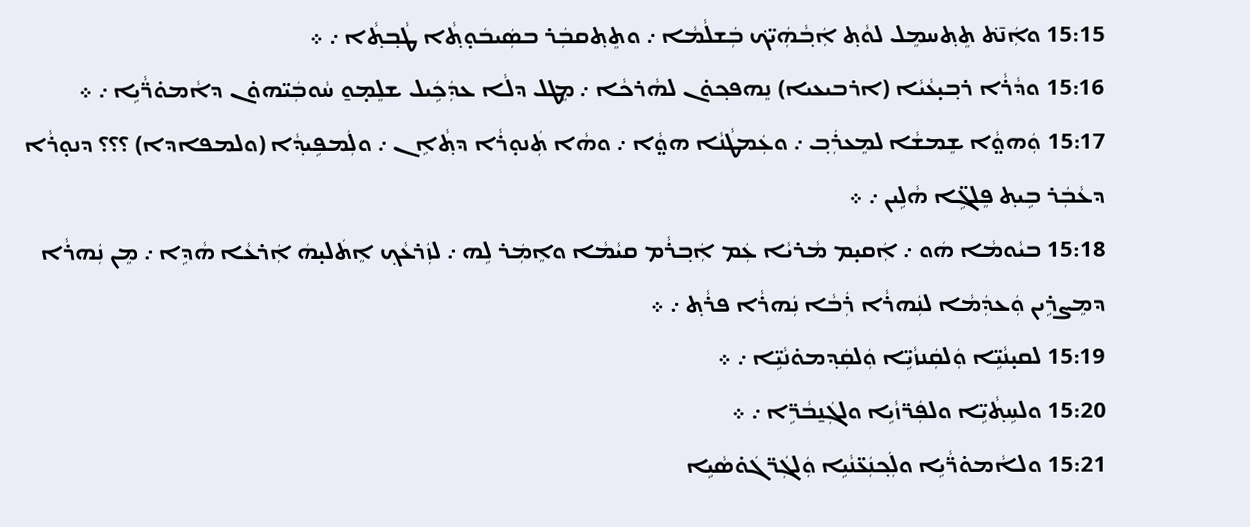15:15 ܘܐܲܢ̄ܬ݁ ܬܸܬ݂ܚܡܸܠ ܠܘܵܬ݂ ܐܲܒ݂ܵܗܲܝ̈ܟ݁ ܒܲܫܠܵܡܵܐ ܇ ܘܬܸܬ݂ܩܒܲܪ ܒܣܲܝܒܿܘ̣ܬ݂ܵܐ ܛܵܒ݂ܬ݂ܵܐ ܇ ܀
15:16 ܘܕܵܪܵܐ ܪܒ݂ܝ̣ܥܵܝܵܐ (ܐܪܒܝܥܝܐ) ܢܸܗܦܟ݂ܘ̇ܢ ܠܗܵܪܟܵܐ ܇ ܡܸܛܠ ܕܠܵܐ ܥܕܲܟܹܿܝܠ ܫܠܸܡ̣ܘ̱ ܚܵܘܒܲܝ̈ܗܘ̇ܢ ܕܐܵܡܘ̇ܪ̈ܵܝܹܐ ܇ ܀
15:17 ܘܲܗܘ̤ܵܐ ܫܸܡܫܵܐ ܠܡܸܥܪܲܒ݂ ܇ ܘܥܲܡܛܵܢܵܐ ܗܘ̤ܵܐ ܇ ܘܗܵܐ ܬܲܢܘ̣ܪܵܐ ܕܬ݂ܵܐܹܢ ܇ ܘܠܲܡܦܹܝܕ݂ܵܐ (ܘܠܡܦܐܕܐ) ؟؟؟ ܕܢܘ̣ܪܵܐ ܕܥܵܒܲܪ ܒܹܝܬ݂ ܦܸܠܓܹ̈ܐ ܗܵܠܹܝܢ ܇ ܀
15:18 ܒܝܵܘܡܵܐ ܗܿܘ ܇ ܐܲܩܝ̣ܡ ܡܵܪܝܵܐ ܥܲܡ ܐܲܒ݂ܪܵܡ ܩܝܵܡܵܐ ܘܐܸܡܲܪ ܠܹܗ ܇ ܠܙܲܪܥܵܟ݂ ܐܸܬܿܠܝ̣ܗܿ ܐܲܪܥܵܐ ܗܵܕܹܐ ܇ ܡܸܢ ܢܲܗܪܵܐ ܕܡܸܨܪܹܝܢ ܘܲܥܕܲܡܵܐ ܠܢܲܗܪܵܐ ܪܲܒܵܐ ܢܲܗܪܵܐ ܦܪܵܬ݂ ܇ ܀
15:19 ܠܩܝ̣ܢܵܝܹ̈ܐ ܘܲܠܩܲܢܙܵܝܹ̈ܐ ܘܲܠܩܲܕ݂ܡܘ̇ܢܵܝܹ̈ܐ ܇ ܀
15:20 ܘܠܚܹܬ݂ܵܝܹ̈ܐ ܘܠܦܲܪ̈ܙܵܝܹܐ ܘܠܓܲܢ̱ܒܵܪܹ̈ܐ ܇ ܀
15:21 ܘܠܐܵܡܘ̇ܪ̈ܵܝܹܐ ܘܠܲܟ݂ܢܲܥ̈ܢܵܝܹܐ ܘܲܠܓܲܪ̈ܓܿܘ̇ܣܵܝܹܐ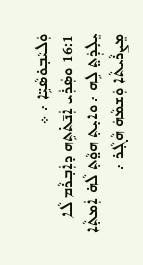ܘܲܠܝܵܒ݂ܘ̇ܣܵܝܹ̈ܐ ܇ ܀
16:1 ܘܣܲܪܲܝ ܐܲܢ̄ܬ݁ܬܹܗ ܕܐܲܒ݂ܪܵܡ ܠܵܐ ܝܸܠ̣ܕܲܬ̤ ܠܹܗ ܇ ܘܐܝ̣ܬ݂ ܗܘ̤ܵܬ݂ ܠܵܗ̇ ܐܲܡܬ݂ܵܐ ܡܸܨܪܵܝܬܵܐ ܘܲܫܡܵܗܿ ܗܵܓ݂ܵܪ ܇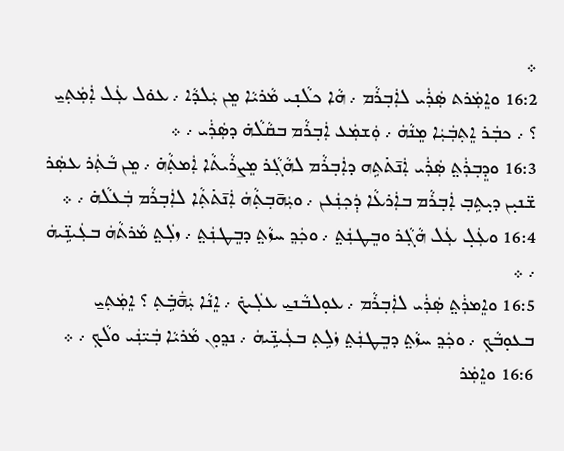܀
16:2 ܘܐܸܡܲܪܬ ܣܲܪܲܝ ܠܐܲܒ݂ܪܵܡ ܇ ܗܵܐ ܟܠܵܢ̣ܝ ܡܵܪܝܵܐ ܡܸܢ ܝܲܠܕܵܐ ܇ ܥܘ̇ܠ ܥܲܠ ܐܲܡܲܬ݂ܝ̱ ؟ ܇ ܟܒܲܪ ܐܸܬ݂ܒܲܝܲܐ ܡܸܢܵܗܿ ܇ ܘܲܫܡܲܥ ܐܲܒ݂ܪܵܡ ܒܩܵܠܵܗ̇ ܕܣܲܪܲܝ ܇ ܀
16:3 ܘܕܸܒ݂ܪܲܬ̤ ܣܲܪܲܝ ܐܲܢ̄ܬ݁ܬܹܗ ܕܐܲܒ݂ܪܵܡ ܠܗܵܓ݂ܵܪ ܡܸܨܪܵܝܬܵܐ ܐܲܡܬ݂ܵܗ̇ ܇ ܡܸܢ ܒܵܬܲܪ ܥܣܲܪ ܫ̈ܢܝ̣ܢ ܕܝ̣ܬܹܒ݂ ܐܲܒ݂ܪܵܡ ܒܐܲܪܥܵܐ ܕܲܟ݂ܢܲܥܢ ܇ ܘܝܲܗ̄ܒ݂ܬ݂ܵܗܿ ܐܲܢ̄ܬ݁ܬ݂ܵܐ ܠܐܲܒ݂ܪܵܡ ܒܲܥܠܵܗ̇ ܇ ܀
16:4 ܘܥܲܠ̣ ܥܲܠ ܗܵܓ݂ܵܪ ܘܒܸܛܢܲܬ̤ ܇ ܘܟܲܕ݂ ܚܙܵܬ̤ ܕܒܸܛܢܲܬ̤ ܇ ܙܠܲܬ̤ ܡܵܪܬܵܗܿ ܒܥܲܝܢܹ̈ܝܗܿ ܇ ܀
16:5 ܘܐܸܡܪܲܬ̤ ܣܲܪܲܝ ܠܐܲܒ݂ܪܵܡ ܇ ܥܘ̣ܠܒܵܢܝ̱ ܥܠܲܝܟ݁ ܇ ܐܸܢܵܐ ܝܲܗ̄ܿܒܹ݁ܬ݂ ؟ ܐܸܡܲܬ݂ܝ̱ ܒܥܘ̣ܒܵܟ݂ ܇ ܘܟܲܕ݂ ܚܙܵܬ̤ ܕܒܸܛܢܲܬ̤ ܙܿܠܹܬ݂ ܒܥܲܝܢܹ̈ܝܗܿ ܇ ܢܕ݂ܘ̣ܢ ܡܵܪܝܵܐ ܒܲܝ̈ܢܲܝ ܘܠܵܟ݂ ܇ ܀
16:6 ܘܐܸܡܲܪ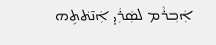ܐܲܒ݂ܪܵܡ ܠܣܲܪܲܝ̣ ܐܲܢ̄ܬ݁ܬܹܗ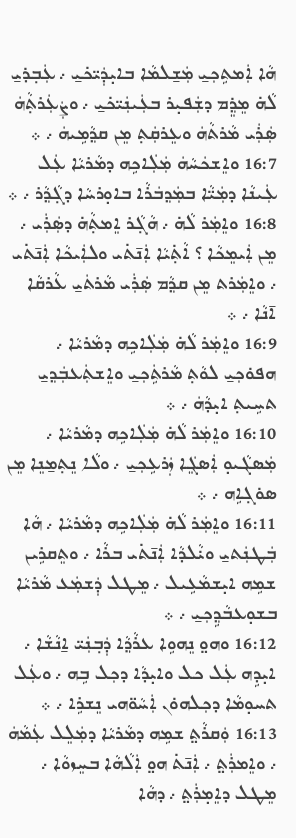ܗܵܐ ܐܲܡܬܹܟ݂ܝ̱ ܡܲܫ̱ܠܡܵܐ ܒܐܝ̣ܕܲܝ̈ܟ݁ܝ̱ ܇ ܥܲܒ݂ܕ݁ܝ̱ ܠܵܗ̇ ܡܸܕ݂ܸ݁ܡ ܕܫܲܦܝ̣ܪ ܒܥܲܝܢܲܝ̈ܟ݁ܝ̱ ܇ ܘܨܲܥܲܪܬ݂ܵܗܿ ܣܲܪܲܝ ܡܵܪܬܵܗܿ ܘܥܸܪܩܲܬ݂ ܡܸܢ ܩܕ݂ܵܡܹܝܗܿ ܇ ܀
16:7 ܘܐܸܫܟܿܚܵܗܿ ܡܲܠܲܐܟܹܗ ܕܡܵܪܝܵܐ ܥܲܠ ܥܲܝܢܵܐ ܕܡܲܝ̈ܵܐ ܒܡܲܕ݂ܒܿܪܵܐ ܒܐܘ̣ܪܚܵܐ ܕܓ݂ܵܕ݂ܵܪ ܇ ܀
16:8 ܘܐܸܡܲܪ ܠܵܗ̇ ܇ ܗܵܓ݂ܵܪ ܐܸܡܬ݂ܵܗ̇ ܕܣܲܪܲܝ ܇ ܡܸܢ ܐܲܝܡܸܟܵܐ ؟ ܐܵܬ݂̇ܝܵܐ ܐܲܢ̄ܬ݁ܝ ܘܠܐܲܝܟܵܐ ܐܲܢ̄ܬ݁ܝ ܇ ܘܐܸܡܲܪܬ ܡܸܢ ܩܕ݂ܵܡ ܣܲܪܲܝ ܡܵܪܬܿܝ̱ ܥܵܪܩܵܐ ܐ̄ܢܵܐ ܇ ܀
16:9 ܘܐܸܡܲܪ ܠܵܗ̇ ܡܲܠܲܐܟܹܗ ܕܡܵܪܝܵܐ ܇ ܗܦܘ̇ܟ݂ܝ̱ ܠܘܵܬ݂ ܡܵܪܬܹܿܟ݂ܝ̱ ܘܐܸܫܬܲܥܒܲܕ݂ܝ̱ ܬܚܹܝܬ݂ ܐܝ̣ܕܵܗܿ ܇ ܀
16:10 ܘܐܸܡܲܪ ܠܵܗ̇ ܡܲܠܲܐܟܹܗ ܕܡܵܪܝܵܐ ܇ ܡܲܣܓܵܝܘ̣ ܐܲܣܓܸܿܐ ܙܲܪܥܹܟ݂ܝ̱ ܇ ܘܠܵܐ ܢܸܬ݂ܡ̱ܢܸܐ ܡܸܢ ܣܘ̇ܓ݂ܐܹܗ ܇ ܀
16:11 ܘܐܸܡܲܪ ܠܵܗ̇ ܡܲܠܲܐܟܹܗ ܕܡܵܪܝܵܐ ܇ ܗܵܐ ܒܲܛܢܲܬܝ̱ ܘܝ̇ܵܠܕܵܐ ܐܲܢ̄ܬ݁ܝ ܒܪܵܐ ܇ ܘܬܸܩܪܹܝܢ ܫܡܹܗ ܐܝ̣ܫܡܵܥܹܝܠ ܇ ܡܸܛܠ ܕܲܫܡܲܥ ܡܵܪܝܵܐ ܒܫܘ̣ܥܒܵܕ݂ܹܟ݂ܝ̱ ܇ ܀
16:12 ܘܗܘ̤ ܢܸܗܘܹܐ ܥܪܵܕ݂ܵܐ ܕܲܒ݂ܢܲܝ̈ ܐ̱ܢܵܫܵܐ ܇ ܐܝ̣ܕܹܗ ܥܲܠ ܟܠ ܘܐܝ̣ܕܵܐ ܕܟ݂ܠ ܒܹܗ ܇ ܘܥܲܠ ܬܚܘ̣ܡܵܐ ܕܟ݂ܠܗܘ̇ܢ ܐܲܚܵܘ̈ܗܝ ܢܸܫܪܹܐ ܇ ܀
16:13 ܘܲܩܪܵܬ̤ ܫܡܹܗ ܕܡܵܪܝܵܐ ܕܡܲܠܸܠ ܥܲܡܵܗܿ ܇ ܘܐܸܡܪܲܬ̤ ܇ ܐܲܢ̄ܬ݁ ܗܘ̤ ܐܲܠܵܗܵܐ ܒܚܸܙܘܵܐ ܇ ܡܸܛܠ ܕܐܸܡ̣ܪܲܬ̤ ܇ ܕܗܵܐ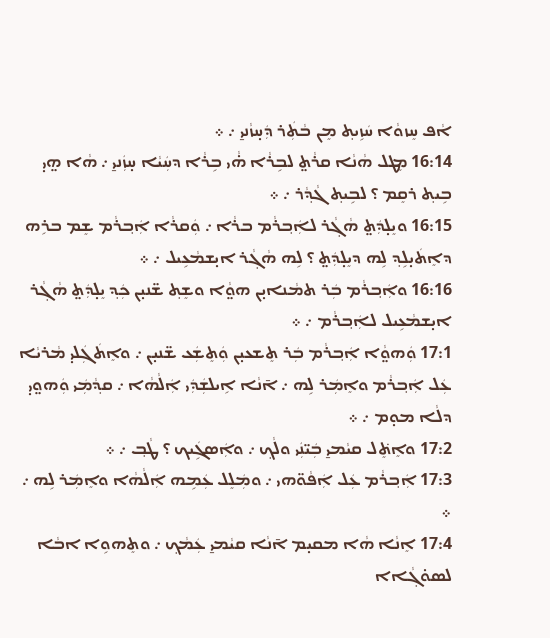ܐܵܦ ܚܸܙܘܵܐ ܚܿܙܹܝܬ݂ ܡܸܢ ܒܵܬܲܪ ܕܲܚ̣ܙܵܢܝ̱ ܇ ܀
16:14 ܡܸܛܠ ܗܵܢܵܐ ܩܪܵܬ̤ ܠܒܹܪܵܐ ܗ̇ܵܝ ܒܹܪܵܐ ܕܚܲܝܵܐ ܚ̣ܙܲܢܝ̱ ܇ ܗܵܐ ܗ̤ܝ̣ ܒܹܝܬ݂ ܪܩܸܡ ؟ ܠܒܹܝܬ݂ ܓܵܕ݂ܵܪ ܇ ܀
16:15 ܘܝܸܠ̣ܕܲܬ̤ ܗܵܓ݂ܵܪ ܠܐܲܒ݂ܪܵܡ ܒܪܵܐ ܇ ܘܲܩܪܵܐ ܐܲܒ݂ܪܵܡ ܫܸܡ ܒܪܹܗ ܕܐܸܬܿܝ̣ܠܹܕ݂ ܠܹܗ ܕܝܸܠ̣ܕܲܬ̤ ؟ ܠܹܗ ܗܵܓ݂ܵܪ ܐܝ̣ܫܡܵܥܹܝܠ ܇ ܀
16:16 ܘܐܲܒ݂ܪܵܡ ܒܲܪ ܬܡܵܢܐܝ̣ܢ ܗܘ̤ܵܐ ܘܫܸܬ݂ ܫ̈ܢܝ̣ܢ ܟܲܕ݂ ܝܸܠ̣ܕܲܬ̤ ܗܵܓ݂ܵܪ ܐܝ̣ܫܡܵܥܹܝܠ ܠܐܲܒ݂ܪܵܡ ܇ ܀
17:1 ܘܲܗܘ̤ܵܐ ܐܲܒ݂ܪܵܡ ܒܲܪ ܬܸܫܥܝ̣ܢ ܘܲܬܸܫܲܥ ܫ̈ܢܝ̣ܢ ܇ ܘܐܸܬܿܓܲܠܝ̣ ܡܵܪܝܵܐ ܥܲܠ ܐܲܒ݂ܪܵܡ ܘܐܸܡܲܪ ܠܹܗ ܇ ܐ̄ܢܵܐ ܐܹܝܠܫܲܕܲܝ ܐܲܠܵܗܵܐ ܇ ܩܕ݂ܵܡܲܝ ܘܲܗܘ̤ܝ̣ ܕܠܵܐ ܡܘ̣ܡ ܇ ܀
17:2 ܘܐܸܬܸ݁ܠ ܩܝܵܡܝ̱ ܒܲܝ̈ܢܲܝ ܘܠܵܟ݂ ܇ ܘܐܲܣܓܹܿܝܟ ؟ ܛܵܒ݂ ܇ ܀
17:3 ܐܲܒ݂ܪܵܡ ܥܲܠ ܐܲܦܵܘ̈ܗܝ ܇ ܘܡܲܠܸܠ ܥܲܡܹܗ ܐܲܠܵܗܵܐ ܘܐܸܡܲܪ ܠܹܗ ܇ ܀
17:4 ܐܸܢܵܐ ܗܵܐ ܡܩܝ̣ܡ ܐ̄ܢܵܐ ܩܝܵܡܝ̱ ܥܲܡܵܟ݂ ܇ ܘܬܸܗܘܹܐ ܐܒܵܐ ܠܣܘ̇ܓ݂ܵܐܐ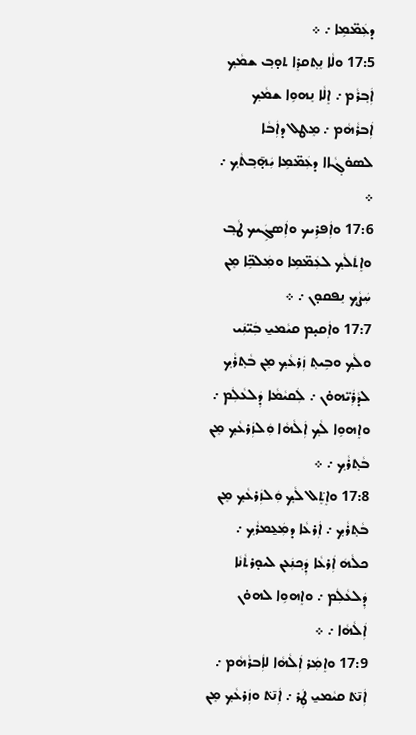ܕܥܲܡ̈ܡܹܐ ܇ ܀
17:5 ܘܠܵܐ ܢܸܬ݂ܩܪܸܐ ܬܘ̣ܒ݂ ܫܡܵܟ݂ ܐܲܒ݂ܪܵܡ ܇ ܐܸܠܵܐ ܢܸܗܘܹܐ ܫܡܵܟ݂ ܐܲܒܪܵܗܵܡ ܇ ܡܸܛܠ ܕܐܲܒܵܐ ܠܣܘ̇ܓ݂ܵܐܐ ܕܥܲܡ̈ܡܹܐ ܝܲܗ̣̄ܒ݂ܬܵܟ݂ ܇ ܀
17:6 ܘܐܲܦܪܹܝܟ ܘܐܲܣܓܹܿܝܟ ܛܵܒ݂ ܘܐܸܬܿܠܵܟ݂ ܠܥܲܡ̈ܡܹܐ ܘܡܲܠܟܹ݁̈ܐ ܡܸܢ ܚܲܨܵܟ݂ ܢܸܦܩܘ̣ܢ ܇ ܀
17:7 ܘܐܲܩܝ̣ܡ ܩܝܵܡܝ̱ ܒܲܝ̈ܢܲܝ ܘܠܵܟ݂ ܘܒܹܝܬ݂ ܙܲܪܥܵܟ݂ ܡܸܢ ܒܵܬ݂ܪܵܟ݂ ܠܕܵܪܲܝ̈ܗܘ̇ܢ ܇ ܠܲܩܝܵܡܵܐ ܕܲܠܥܵܠܲܡ ܇ ܘܐܸܗܘܹܐ ܠܵܟ݂ ܐܲܠܵܗܵܐ ܘܲܠܙܲܪܥܵܟ݂ ܡܸܢ ܒܵܬ݂ܪܵܟ݂ ܇ ܀
17:8 ܘܐܸܬܸ݁ܠ ܠܵܟ݂ ܘܲܠܙܲܪܥܵܟ݂ ܡܸܢ ܒܵܬ݂ܪܵܟ݂ ܇ ܐܲܪܥܵܐ ܕܡܲܥ̱ܡܪܵܟ݂ ܇ ܟܠܵܗܿ ܐܲܪܥܵܐ ܕܲܟ݂ܢܲܥܢ ܠܝܘ̣ܪܬܵܢܵܐ ܕܲܠܥܵܠܲܡ ܇ ܘܐܸܗܘܹܐ ܠܗܘ̇ܢ ܐܲܠܵܗܵܐ ܇ ܀
17:9 ܘܐܸܡܲܪ ܐܲܠܵܗܵܐ ܠܐܲܒܪܵܗܵܡ ܇ ܐܲܢ̄ܬ݁ ܩܝܵܡܝ̱ ܛܲܪ ܇ ܐܲܢ̄ܬ݁ ܘܙܲܪܥܵܟ݂ ܡܸܢ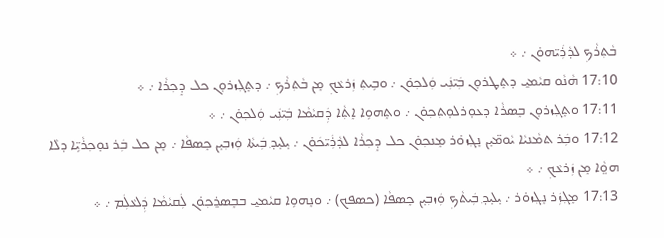ܒܵܬ݂ܪܵܟ݂ ܠܕܵܪܲܝ̈ܗܘ̇ܢ ܇ ܀
17:10 ܗܵܢܵܘ ܩܝܵܡܝ̱ ܕܬܸܛܪܘ̣ܢ ܒܲܝ̈ܢܲܝ ܘܲܠܟ݂ܘ̇ܢ ܇ ܘܒܹܝܬ݂ ܙܲܪܥܵܟ݂ ܡܸܢ ܒܵܬ݂ܪܵܟ݂ ܇ ܕܬܸܓ݂ܙܪܘ̣ܢ ܟܠ ܕܸܟ݂ܪܵܐ ܇ ܀
17:11 ܘܬܸܓ݂ܙܪܘ̣ܢ ܒܸܣܪܵܐ ܕܥܘ̣ܪܠܘ̣ܬ݂ܟ݂ܘ̇ܢ ܇ ܘܬܸܗܘܹܐ ܐܸܬ݂ܵܐ ܕܲܩܝܵܡܵܐ ܒܲܝ̈ܢܲܝ ܘܲܠܟ݂ܘ̇ܢ ܇ ܀
17:12 ܘܒܲܪ ܬܡܵܢܝܵܐ ܝܵܘܡ̈ܝ̣ܢ ܢܸܓ݂ܙܘ̇ܪ ܡܸܢܟ݂ܘ̇ܢ ܟܠ ܕܸܟ݂ܪܵܐ ܠܕܵܪܲܝ̈ܟܿܘ̇ܢ ܇ ܝ̣ܠܝ̣ܕ݂ ܒܲܝܬܵܐ ܘܲܙܒ݂ܝ̣ܢ ܟܸܣܦܵܐ ܇ ܡܸܢ ܟܠ ܒܲܪ ܢܘ̣ܟ݂ܪܵܝܹ̈ܐ ܕܠܵܐ ܗܘ̤ܵܐ ܡܸܢ ܙܲܪܥܵܟ݂ ܇ ܀
17:13 ܡܸܓ݂ܙܲܪ ܢܸܓ݂ܙܘ̇ܪ ܇ ܝ̣ܠܝ̣ܕ݂ ܒܲܝܬܵܟ݂ ܘܲܙܒ݂ܝ̣ܢ ܟܸܣܦܵܐ (ܟܣܦܟ) ܇ ܘܢܸܗܘܹܐ ܩܝܵܡܝ̱ ܒܒܸܣܪ̱ܟ݂ܘ̇ܢ ܠܲܩܝܵܡܵܐ ܕܲܠܥܵܠܲܡ ܇ ܀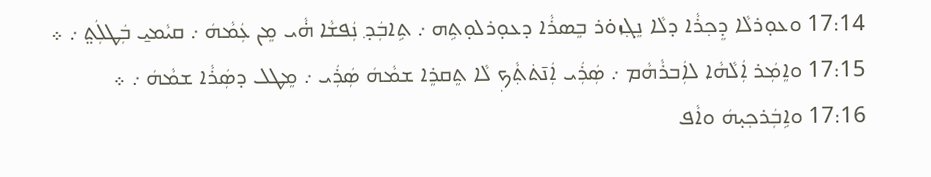17:14 ܘܥܘ̣ܪܠܵܐ ܕܸܟ݂ܪܵܐ ܕܠܵܐ ܢܸܓ݂ܙܘ̇ܪ ܒܸܣܪܵܐ ܕܥܘ̣ܪܠܘ̣ܬܹܗ ܇ ܬܹܐܒܲܕ݂ ܢܲܦܫܵܐ ܗ̇ܵܝ ܡܸܢ ܥܲܡܵܗܿ ܇ ܩܝܵܡܝ̱ ܒܲܛܠܲܬ̤ ܇ ܀
17:15 ܘܐܸܡܲܪ ܐܲܠܵܗܵܐ ܠܐܲܒܪܵܗܵܡ ܇ ܣܲܪܲܝ ܐܲܢ̄ܬ݁ܬ݂ܵܟ݂ ܠܵܐ ܬܸܩܪܸܐ ܫܡܵܗܿ ܣܲܪܲܝ ܇ ܡܸܛܠ ܕܣܲܪܵܐ ܫܡܵܗܿ ܇ ܀
17:16 ܘܐܹܒܲܪܟ݂ܝ̣ܗܿ ܘܐܵܦ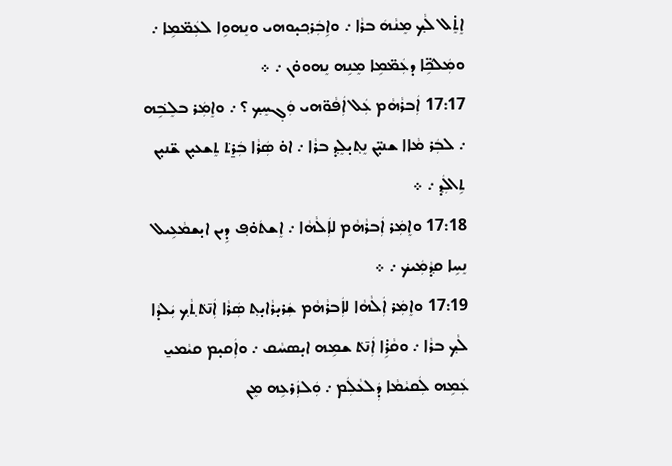ܐܸܬܸ̇ܠ ܠܵܟ݂ ܡܸܢܵܗܿ ܒܪܵܐ ܇ ܘܐܹܒܲܪܟ݂ܝ̣ܘܗܝ ܘܢܸܗܘܹܐ ܠܥܲܡ̈ܡܹܐ ܇ ܘܡܲܠܟܹ݁̈ܐ ܕܥܲܡ̈ܡܹܐ ܡܸܢܹܗ ܢܸܗܘܘ̇ܢ ܇ ܀
17:17 ܐܲܒܪܵܗܵܡ ܥܲܠ ܐܲܦܵܘ̈ܗܝ ܘܲܓ݂ܚܸܟ݂ ؟ ܇ ܘܐܸܡܲܪ ܒܠܸܒܹ݁ܗ ܇ ܠܒܲܪ ܡܵܐܐ ܫܢܝ̣̈ܢ ܢܸܬ݂ܝ̣ܠܸܕ݂ ܒܪܵܐ ܇ ܐܘ̇ ܣܲܪܵܐ ܒܲܪ̱ܬ݁ ܬܸܫܥܝ̣ܢ ܫ̈ܢܝ̣ܢ ܬܹܐܠܲܕ݂ ܇ ܀
17:18 ܘܐܸܡܲܪ ܐܲܒܪܵܗܵܡ ܠܐܲܠܵܗܵܐ ܇ ܐܸܫܬܿܘ̇ܦ݂ ܕܹܝܢ ܐܝ̣ܫܡܵܥܹܝܠ ܢܸܚܹܐ ܩܕ݂ܵܡܲܝܟ݁ ܇ ܀
17:19 ܘܐܸܡܲܪ ܐܲܠܵܗܵܐ ܠܐܲܒܪܵܗܵܡ ܫܲܪܝ̣ܪܵܐܝ̣ܬ݂ ܣܲܪܵܐ ܐܲܢ̄ܬ݁ܬ݂ܵܟ݂ ܝܲܠܕܵܐ ܠܵܟ݂ ܒܪܵܐ ܇ ܘܩܵܪܹ̇ܐ ܐܲܢ̄ܬ݁ ܫܡܹܗ ܐܝ̣ܣܚܵܩ ܇ ܘܐܲܩܝ̣ܡ ܩܝܵܡܝ̱ ܥܲܡܹܗ ܠܲܩܝܵܡܵܐ ܕܲܠܥܵܠܲܡ ܇ ܘܲܠܙܲܪܥܹܗ ܡܸܢ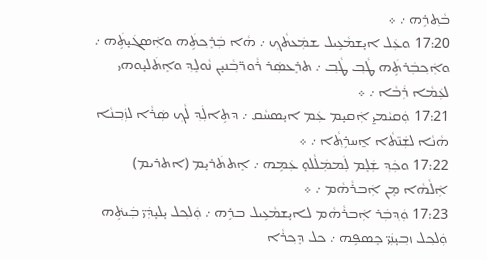ܒܵܬ݂ܪܹܗ ܇ ܀
17:20 ܘܥܲܠ ܐܝ̣ܫܡܵܥܹܝܠ ܫܡܲܥܬܵܟ݂ ܇ ܗܵܐ ܒܲܪܸܟ݂ܬܹܿܗ ܘܐܲܣܓܿܝ̣ܬܹܿܗ ܇ ܘܐܲܟ݂ܒܲܪܬܹܿܗ ܛܵܒ݂ ܛܵܒ݂ ܇ ܬܪܸܥܣܲܪ ܪܵܘܪ̈ܒ݂ܵܢܝ̣ܢ ܢܵܘܠܸܕ݂ ܘܐܸܬܿܠܝ̣ܘܗܝ ܠܥܲܡܵܐ ܪܲܒܵܐ ܇ ܀
17:21 ܘܲܩܝܵܡܝ̱ ܐܲܩܝ̣ܡ ܥܲܡ ܐܝ̣ܣܚܵܩ ܇ ܕܬܹܐܠܲܕ݂ ܠܵܟ݂ ܣܲܪܵܐ ܠܙܲܒ݂ܢܵܐ ܗܵܢܵܐ ܠܫܲܢ̄ܬܵܐ ܐ̱ܚܪܹܬ݂ܵܐ ܇ ܀
17:22 ܘܟܲܕ݂ ܫܲܠܸܡ ܠܲܡܡܲܠܵܠܘ̣ ܥܲܡܹܗ ܇ ܐܸܬܬܿܪܝ̣ܡ (ܐܬܪܝܡ) ܐܲܠܵܗܵܐ ܡܸܢ ܐܲܒܪܵܗܵܡ ܇ ܀
17:23 ܘܲܕ݂ܒܲܪ ܐܲܒܪܵܗܵܡ ܠܐܝ̣ܫܡܵܥܹܝܠ ܒܪܹܗ ܇ ܘܲܠܟ݂ܠ ܝ̣ܠܝ̣ܕܲܝ̈ ܒܲܝܬܹ݁ܗ ܘܲܠܟ݂ܠ ܙܒ݂ܝ̣ܢܲܝ̈ ܟܸܣܦܹܗ ܇ ܟܠ ܕܸܟ݂ܪܵܐ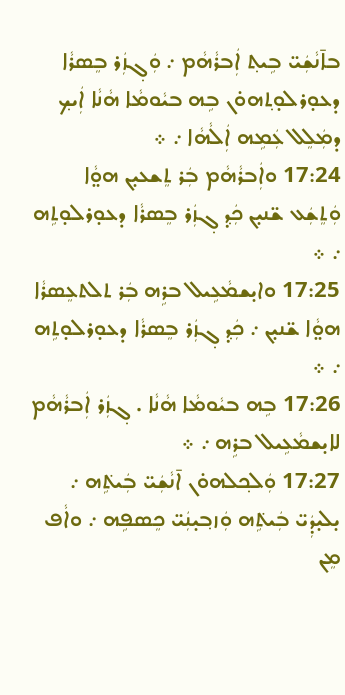ܒܐ̄ܢܵܫܲܝ̈ ܒܹܝܬ݂ ܐܲܒܪܵܗܵܡ ܇ ܘܲܓ݂ܙܲܪ ܒܸܣܪܵܐ ܕܥܘ̣ܪܠܘ̣ܬ݂ܗܘ̇ܢ ܒܹܗ ܒܝܵܘܡܵܐ ܗܵܢܵܐ ܐܲܝܟ݂ ܕܡܲܠܸܠ ܥܲܡܹܗ ܐܲܠܵܗܵܐ ܇ ܀
17:24 ܘܐܲܒܪܵܗܵܡ ܒܲܪ ܬܸܫܥܝ̣ܢ ܗܘ̤ܵܐ ܘܲܬܸܫܲܥ ܫ̈ܢܝ̣ܢ ܟܲܕ݂ ܓ݂ܙܲܪ ܒܸܣܪܵܐ ܕܥܘ̣ܪܠܘ̣ܬܹܗ ܇ ܀
17:25 ܘܐܝ̣ܫܡܵܥܹܝܠ ܒܪܹܗ ܒܲܪ ܬܠܬܥܸܣܪܵܐ ܗܘ̤ܵܐ ܫ̈ܢܝ̣ܢ ܇ ܟܲܕ݂ ܓ݂ܙܲܪ ܒܸܣܪܵܐ ܕܥܘ̣ܪܠܘ̣ܬܹܗ ܇ ܀
17:26 ܒܹܗ ܒܝܵܘܡܵܐ ܗܵܢܵܐ . ܓ݂ܙܲܪ ܐܲܒܪܵܗܵܡ ܠܐܝ̣ܫܡܵܥܹܝܠ ܒܪܹܗ ܇ ܀
17:27 ܘܲܠܟ݂ܠܗܘ̇ܢ ܐ̄ܢܵܫܲܝ̈ ܒܲܝܬܹ݁ܗ ܇ ܝ̣ܠܝ̣ܕܲܝ̈ ܒܲܝܬܹ݁ܗ ܘܲܙܒ݂ܝ̣ܢܲܝ̈ ܟܸܣܦܹܗ ܇ ܘܐܵܦ ܡܸܢ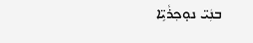ܒܢܲܝ̈ ܢܘ̣ܟ݂ܪܵܝܹ̈ܐ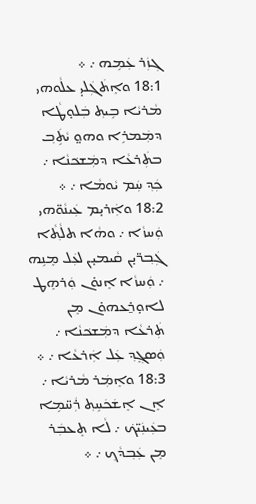ܓ݂ܙܲܪ ܥܲܡܹܗ ܇ ܀
18:1 ܘܐܸܬܿܓܲܠܝ̣ ܥܠܵܘܗܝ ܡܵܪܝܵܐ ܒܹܝܬ݂ ܒܲܠܘ̣ܛܵܐ ܕܡܲܡܪܹܐ ܘܗܘ̤ ܝܵܬܹܿܒ݂ ܒܬܲܪܥܵܐ ܕܡܲܫܟ݁ܢܵܐ ܇ ܟܲܕ݂ ܚܲܡ ܝܵܘܡܵܐ ܇ ܀
18:2 ܘܐܲܪܝ̣ܡ ܥܲܝܢܵܘ̈ܗܝ ܘܲܚܙܵܐ ܇ ܘܗܵܐ ܬܠܵܬ݂ܵܐ ܓܲܒ݂ܪ̈ܝ̣ܢ ܩܵܝܡܝ̣ܢ ܠܥܲܠ ܡܸܢܹܗ ܇ ܘܲܚܙܵܐ ܐܸܢܘ̇ܢ ܘܲܪܗܸܛ ܠܐܘ̣ܪ̱ܥܗܘ̇ܢ ܡܸܢ ܬܲܪܥܵܐ ܕܡܲܫܟ݁ܢܵܐ ܇ ܘܲܣܓ݂ܸܕ݂ ܥܲܠ ܐܲܪܥܵܐ ܇ ܀
18:3 ܘܐܸܡܲܪ ܡܵܪܝܵܐ ܇ ܐܸܢ ܐܸܫܿܟܿܚܹܬ݂ ܪܲܚ̈ܡܹܐ ܒܥܲܝܢܲܝ̈ܟ݁ ܇ ܠܵܐ ܬܸܥܒܲܪ ܡܸܢ ܥܲܒ݂ܕܵܟ݂ ܇ ܀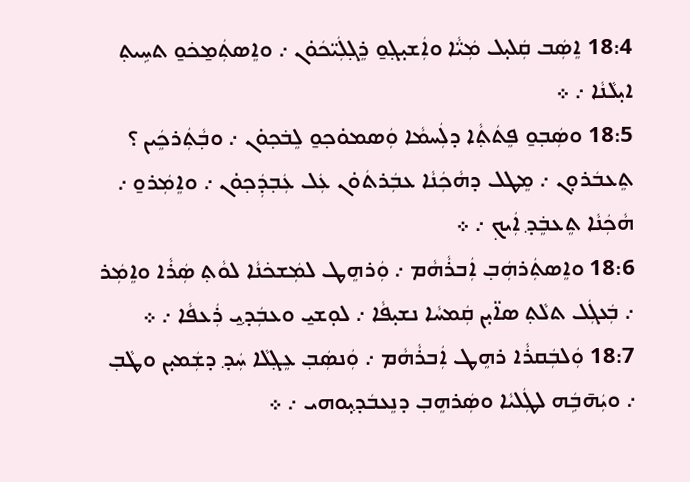18:4 ܐܸܣܲܒ ܩܲܠܝ̣ܠ ܡܲܝ̈ܵܐ ܘܐܲܫܝ̣ܓ݂ܘ̱ ܪܸܓ݂ܠܲܝ̈ܟܿܘ̇ܢ ܇ ܘܐܸܣܬܲܡ̱ܟ݁ܘ̱ ܬܚܹܝܬ݂ ܐܝ̣ܠܵܢܵܐ ܇ ܀
18:5 ܘܣܲܒ݂ܘ̱ ܦܸܬܿܬ݂ܵܐ ܕܠܲܚܡܵܐ ܘܲܣܡܘ̇ܟ݂ܘ̱ ܠܸܒ݁ܟ݂ܘ̇ܢ ܇ ܘܒ݂ܵܬܲܪܟܸܿܝܢ ؟ ܬܸܥܒܿܪܘ̣ܢ ܇ ܡܸܛܠ ܕܗܵܟܲܢܵܐ ܥܒܲܪܬܿܘ̇ܢ ܥܲܠ ܥܲܒ݂ܕܲܟ݂ܘ̇ܢ ܇ ܘܐܸܡܲܪܘ̱ ܇ ܗܵܟܲܢܵܐ ܬܸܥܒܸ݁ܕ݂ ܐܲܝܟ݂ ܇ ܀
18:6 ܘܐܸܣܬܲܪܗܲܒ݂ ܐܲܒܪܵܗܵܡ ܇ ܘܲܪܗܸܛ ܠܡܲܫܟ݁ܢܵܐ ܠܘܵܬ݂ ܣܲܪܵܐ ܘܐܸܡܲܪ ܇ ܒܲܥܓܲܠ ܬܠܵܬ݂ ܣܐ̈ܝ̣ܢ ܩܲܡܚܵܐ ܢܫܝ̣ܦܵܐ ܇ ܠܘ̣ܫܝ̱ ܘܥܒܲܕ݂ܝ̱ ܪܲܥܦܵܐ ܇ ܀
18:7 ܘܲܠܒܲܩܪܵܐ ܪܗܸܛ ܐܲܒܪܵܗܵܡ ܇ ܘܲܢܣܲܒ݂ ܥܸܓ݂ܠܵܐ ܚܲܕ݂ ܕܫܲܡܝ̣ܢ ܘܛܵܒ݂ ܇ ܘܝܲܗ̄ܒܹܿܗ ܠܛܲܠܝܵܐ ܘܣܲܪܗܸܒ݂ ܕܢܸܥܒܿܕ݂ܝ̣ܘܗܝ ܇ ܀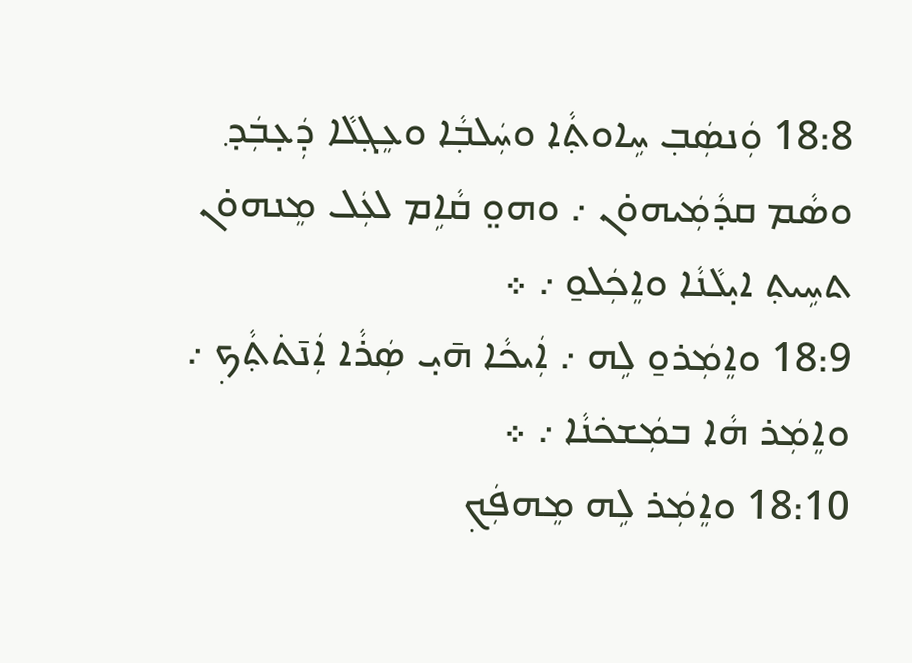18:8 ܘܲܢܣܲܒ݂ ܚܹܐܘܬ݂ܵܐ ܘܚܲܠܒ݂ܵܐ ܘܥܸܓ݂ܠܵܐ ܕܲܥ̣ܒܲܕ݂ ܘܣܵܡ ܩܕܵܡܲܝܗܘ̇ܢ ܇ ܘܗܘ̤ ܩܵܐܹܡ ܠܥܲܠ ܡܸܢܗܘ̇ܢ ܬܚܹܝܬ݂ ܐܝ̣ܠܵܢܵܐ ܘܐܸܟܲܠܘ̱ ܇ ܀
18:9 ܘܐܸܡܲܪܘ̱ ܠܹܗ ܇ ܐܲܝܟܵܐ ܗ̄ܝ̣ ܣܲܪܵܐ ܐܲܢ̄ܬ݁ܬ݂ܵܟ݂ ܇ ܘܐܸܡܲܪ ܗܵܐ ܒܡܲܫܟ݁ܢܵܐ ܇ ܀
18:10 ܘܐܸܡܲܪ ܠܹܗ ܡܸܗܦܲܟ݂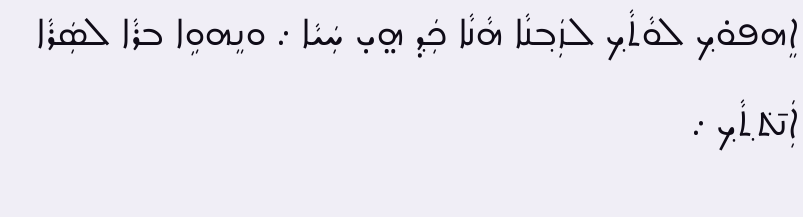ܐܸܗܦܘ̇ܟ݂ ܠܘܵܬܵܟ݂ ܠܙܲܒ݂ܢܵܐ ܗܵܢܵܐ ܟܲܕ݂ ܗ̤ܝ̣ ܚܲܝܵܐ ܇ ܘܢܸܗܘܹܐ ܒܪܵܐ ܠܣܲܪܵܐ ܐܲܢ̄ܬ݁ܬ݂ܵܟ݂ ܇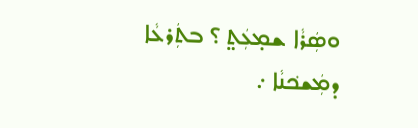ܘܣܲܪܵܐ ܫܡ̣ܥܲܬ̤ ؟ ܒܬܲܪܥܵܐ ܕܡܲܫܟ݁ܢܵܐ ܇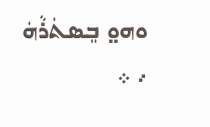ܘܗܘ̤ ܒܸܣܬܿܪܵܗܿ ܇ ܀